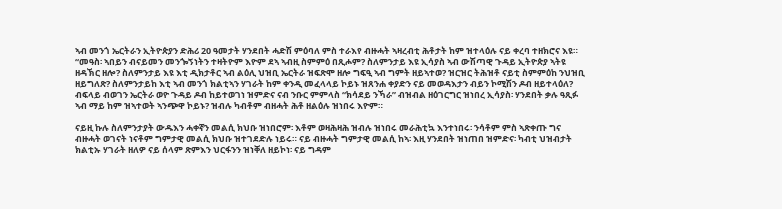ኣብ መንጎ ኤርትራን ኢትዮጵያን ድሕሪ 20 ዓመታት ሃንደበት ሓድሽ ምዕባለ ምስ ተራእየ ብዙሓት ኣዛረብቲ ሕቶታት ከም ዝተላዕሉ ናይ ቀረባ ተዘክሮና እዩ። “መዓስ፡ ኣበይን ብናይመን መንጐኝነትን ተዛትዮም እዮም ደኣ ኣብዚ ስምምዕ በጺሖም? ስለምንታይ እዩ ኢሳያስ ኣብ ውሽጣዊ ጉዳይ ኢትዮጵያ ኣትዩ ዘዳኽር ዘሎ? ስለምንታይ እዩ እቲ ዲክታቶር ኣብ ልዕሊ ህዝቢ ኤርትራ ዝፍጽሞ ዘሎ ግፍዒ ኣብ ግምት ዘይኣተወ? ዝርዝር ትሕዝቶ ናይቲ ስምምዕከ ንህዝቢ ዘይግለጽ? ስለምንታይከ እቲ ኣብ መንጎ ክልቲኣን ሃገራት ከም ቀንዲ መፈላላይ ኮይኑ ዝጸንሐ ቀያድን ናይ መወዳእታን ብይን ኮሚሽን ዶብ ዘይተላዕለ? ብፍላይ ብወገን ኤርትራ ወዮ ጉዳይ ዶብ ከይተወገነ ዝምድና ናብ ንቡር ምምላስ “ክሳደይ ንኻራ” ብዝብል ዘዕገርግር ዝነበረ ኢሳያስ፡ ሃንደበት ቃሉ ዓጺፉ ኣብ ማይ ከም ዝኣተወት ኣንጭዋ ኮይኑ? ዝብሉ ካብቶም ብዘሓት ሕቶ ዘልዕሉ ዝነበሩ እዮም።

ናይዚ ኩሉ ስለምንታያት ውዱእን ሓቀኛን መልሲ ክህቡ ዝነበሮም፡ እቶም ወዛሕዛሕ ዝብሉ ዝነበሩ መራሕቲኳ እንተነበሩ፡ ንሳቶም ምስ ኣጽቀጡ ግና ብዙሓት ወገናት ነናቶም ግምታዊ መልሲ ክህቡ ዝተገደድሉ ነይሩ። ናይ ብዙሓት ግምታዊ መልሲ ከኣ፡ እዚ ሃንደበት ዝነጠበ ዝምድና፡ ካብቲ ህዝብታት ክልቲኡ ሃገራት ዘለዎ ናይ ሰላም ጽምእን ህርፋንን ዝነቐለ ዘይኮነ፡ ናይ ግዳም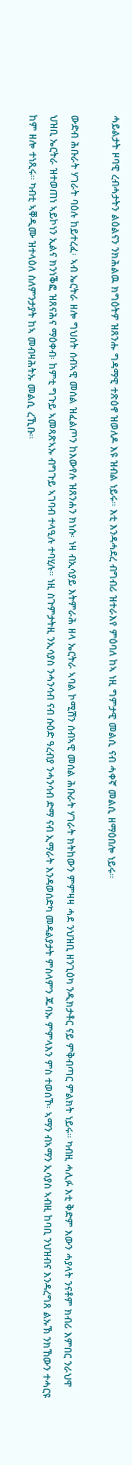ሓይልታት ዞባዊ ረብሓታትን ልዕልናን ንክሕልዉ ክግዕትዎ ዝጸንሑ ግዳማዊ ተጽዕኖ ዝወለዶ እዩ ዝብል ነይሩ። እቲ እንዳሓደረ ብግብሪ ዝተራእየ ምዕባለ ከኣ ነዚ ግምታዊ መልሲ ናብ ሓቀኛ መልሲ ዘማዕበሎ ነይሩ።

ውድብ ሕቡራት ሃገራት ባዕሉ ከይተረፈ፡ ኣብ ኤርትራ ዘሎ ግህሰት ሰብኣዊ መሰል ዝፈልጦን ከእውየሉ ዝጸንሐን ክነሱ፡ ነዛ ብኢሳያይ እትምራሕ ዘላ ኤርትራ ኣባል ኮሚሽን ሰብኣዊ መሰል ሕቡራት ሃገራት ክትከውን ምምዛዛ ሓደ ንህዝቢ ዘንጊዕካ ንዲክታቶር ናይ ምቅብጣር ምልክት ነይሩ። ካብዚ ሓሊፉ እቲ ቅድም እውን ሓያላት ንናቶም ክብሪ እምበር ንራህዋ ህዝቢ ኤርትራ ዝተወጠነ ኣይኮነን ኢልና ክንነቕፎ ዝጸናሕና ማዕቀብ፡ ከምቲ ግጉይ ኣመጻጽኣኡ ብግጉይ ኣገባብ ተላዒሉ ተባሂሉ። ነዚ ስጉምታትዚ ንኢሳያስ ንሓንሳብ ናብ ሱዕድ ዓረብያ ንሓንሳብ ድማ ናብ ኢማራት እንዳወሰድካ መዳልያታት ምስላምን ጁባኡ ምምላእን ምስ ተወሰኾ፡ ኣማን ብኣማን ኢሳያስ ኣብዚ ከባቢ ንህዝብና እንዳረግጸ ልኡኽ ንክኸውን ተሓርዩ ከም ዘሎ ተነጺሩ። ካብቲ ኣቐዲሙ ዝተላዕለ ስለምንታያት ከኣ መብዛሕትኡ መልሲ ረኺቡ።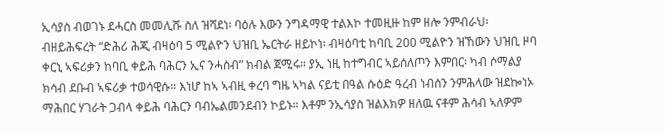ኢሳያስ ብወገኑ ደሓርስ መመሊሹ ስለ ዝሻደነ፡ ባዕሉ እውን ንግዳማዊ ተልእኮ ተመዚዙ ከም ዘሎ ንምብራህ፡ ብዘይሕፍረት “ድሕሪ ሕጂ ብዛዕባ 5 ሚልዮን ህዝቢ ኤርትራ ዘይኮነ፡ ብዛዕባቲ ከባቢ 200 ሚልዮን ዝኸውን ህዝቢ ዞባ ቀርኒ ኣፍሪቃን ከባቢ ቀይሕ ባሕርን ኢና ንሓስብ” ክብል ጀሚሩ። ያኢ ነዚ ከተግብር ኣይሰለጦን እምበር፡ ካብ ሶማልያ ክሳብ ደቡብ ኣፍሪቃ ተወሳዊሱ። እነሆ ከኣ ኣብዚ ቀረባ ግዜ ኣካል ናይቲ በዓል ሱዕድ ዓረብ ነብሰን ንምሕላው ዝደኰነኦ ማሕበር ሃገራት ጋብላ ቀይሕ ባሕርን ባብኤልመንደብን ኮይኑ። እቶም ንኢሳያስ ዝልእክዎ ዘለዉ ናቶም ሕሳብ ኣለዎም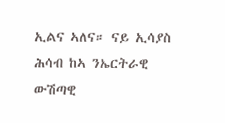ኢልና ኣለና። ናይ ኢሳያስ ሕሳብ ከኣ ንኤርትራዊ ውሽጣዊ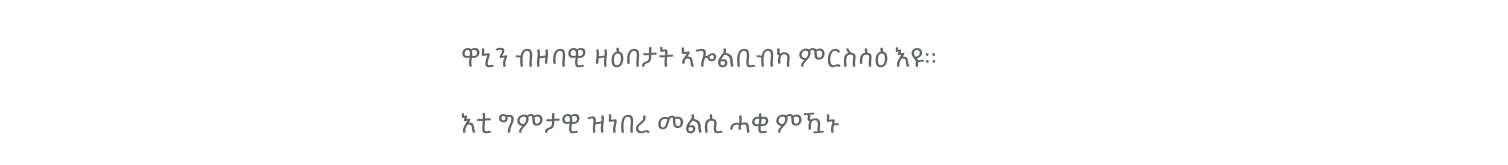ዋኒን ብዞባዊ ዛዕባታት ኣጐልቢብካ ምርስሳዕ እዩ።

እቲ ግምታዊ ዝነበረ መልሲ ሓቂ ምዃኑ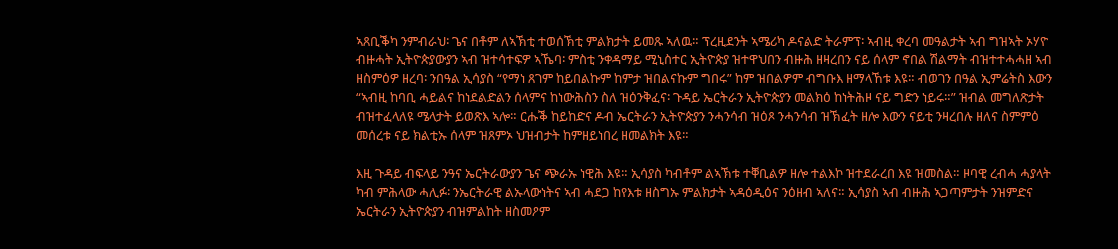ኣጸቢቕካ ንምብራህ፡ ጌና በቶም ለኣኽቲ ተወሰኽቲ ምልክታት ይመጹ ኣለዉ። ፕረዚደንት ኣሜሪካ ዶናልድ ትራምፕ፡ ኣብዚ ቀረባ መዓልታት ኣብ ግዝኣት ኦሃዮ ብዙሓት ኢትዮጵያውያን ኣብ ዝተሳተፍዎ ኣኼባ፡ ምስቲ ንቀዳማይ ሚኒስተር ኢትዮጵያ ዝተዋህበን ብዙሕ ዘዛረበን ናይ ሰላም ኖበል ሽልማት ብዝተተሓሓዘ ኣብ ዘስምዕዎ ዘረባ፡ ንበዓል ኢሳያስ “የማነ ጸገም ከይበልኩም ከምታ ዝበልናኩም ግበሩ” ከም ዝበልዎም ብግቡእ ዘማላኸቱ እዩ። ብወገን በዓል ኢምሬትስ እውን “ኣብዚ ከባቢ ሓይልና ከነደልድልን ሰላምና ከነውሕስን ስለ ዝዕንቅፈና፡ ጉዳይ ኤርትራን ኢትዮጵያን መልክዕ ከነትሕዞ ናይ ግድን ነይሩ።” ዝብል መግለጽታት ብዝተፈላለዩ ሜላታት ይወጽእ ኣሎ። ርሑቕ ከይከድና ዶብ ኤርትራን ኢትዮጵያን ንሓንሳብ ዝዕጾ ንሓንሳብ ዝኽፈት ዘሎ እውን ናይቲ ንዛረበሉ ዘለና ስምምዕ መሰረቱ ናይ ክልቲኡ ሰላም ዝጸምኦ ህዝብታት ከምዘይነበረ ዘመልክት እዩ።

እዚ ጉዳይ ብፍላይ ንዓና ኤርትራውያን ጌና ጭራኡ ነዊሕ እዩ። ኢሳያስ ካብቶም ልኣኽቱ ተቐቢልዎ ዘሎ ተልእኮ ዝተደራረበ እዩ ዝመስል። ዞባዊ ረብሓ ሓያላት ካብ ምሕላው ሓሊፉ፡ ንኤርትራዊ ልኡላውነትና ኣብ ሓደጋ ከየእቱ ዘስግኡ ምልክታት ኣዳዕዲዕና ንዕዘብ ኣለና። ኢሳያስ ኣብ ብዙሕ ኣጋጣምታት ንዝምድና ኤርትራን ኢትዮጵያን ብዝምልከት ዘስመዖም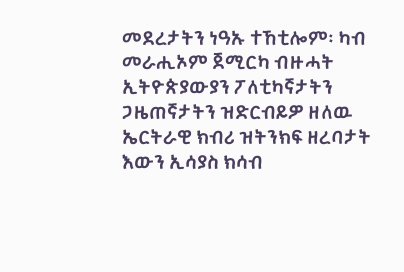መደረታትን ነዓኡ ተኸቲሎም፡ ካብ መራሒኦም ጀሚርካ ብዙሓት ኢትዮጵያውያን ፖለቲካኛታትን ጋዜጠኛታትን ዝድርብይዎ ዘለዉ ኤርትራዊ ክብሪ ዝትንክፍ ዘረባታት እውን ኢሳያስ ክሳብ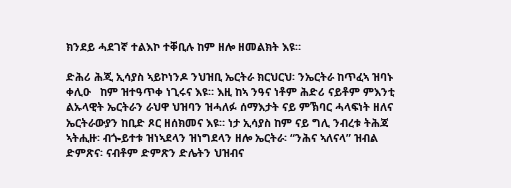ክንደይ ሓደገኛ ተልእኮ ተቐቢሉ ከም ዘሎ ዘመልክት እዩ።

ድሕሪ ሕጂ ኢሳያስ ኣይኮነንዶ ንህዝቢ ኤርትራ ክርህርህ፡ ንኤርትራ ከጥፈኣ ዝባኑ ቀሊዑ   ከም ዝተዓጥቀ ነጊሩና እዩ። እዚ ከኣ ንዓና ነቶም ሕድሪ ናይቶም ምእንቲ ልኡላዊት ኤርትራን ራህዋ ህዝባን ዝሓለፉ ሰማእታት ናይ ምኽባር ሓላፍነት ዘለና ኤርትራውያን ከቢድ ጾር ዘሰክመና እዩ። ነታ ኢሳያስ ከም ናይ ግሊ ንብረቱ ትሕጃ ኣትሒዙ፡ ብጐይተቱ ዝነኣደላን ዝነግደላን ዘሎ ኤርትራ፡ “ንሕና ኣለናላ” ዝብል ድምጽና፡ ናብቶም ድምጽን ድሌትን ህዝብና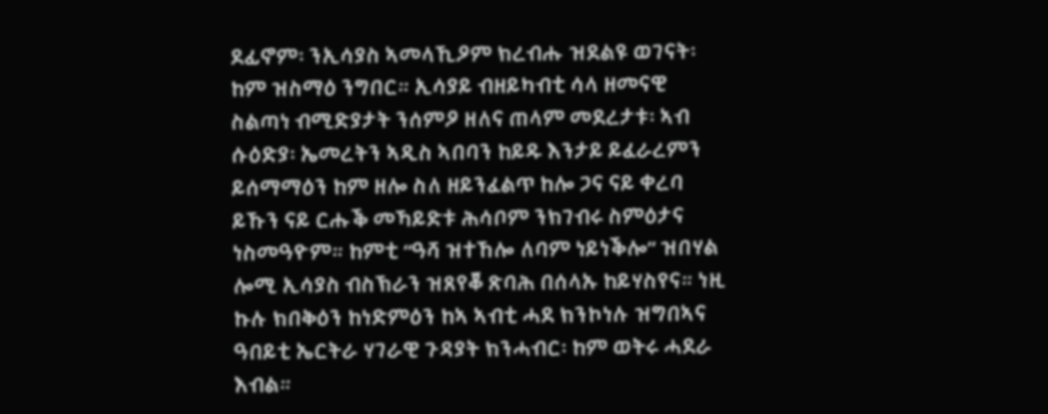ደፊኖም፡ ንኢሳያስ ኣመላኺዖም ክረብሑ ዝደልዩ ወገናት፡ ከም ዝስማዕ ንግበር። ኢሳያይ ብዘይካብቲ ሳላ ዘመናዊ ስልጣነ ብሚድያታት ንሰምዖ ዘለና ጠላም መደረታቱ፡ ኣብ ሱዕድያ፡ ኤመረትን ኣዲስ ኣበባን ከይዱ እንታይ ይፈራረምን ይሰማማዕን ከም ዘሎ ስለ ዘይንፈልጥ ከሎ ጋና ናይ ቀረባ ይኹን ናይ ርሑቕ መኻይድቱ ሕሳቦም ንክገብሩ ስምዕታና ነስመዓዮም። ከምቲ “ዓሻ ዝተኸሎ ለባም ነይነቕሎ” ዝበሃል ሎሚ ኢሳያስ ብስኽራን ዝጸየቖ ጽባሕ በሰላኡ ከይሃስየና። ነዚ ኩሉ ክበቅዕን ከነድምዕን ከኣ ኣብቲ ሓደ ክንኮነሉ ዝግበኣና ዓበይቲ ኤርትራ ሃገራዊ ጉዳያት ክንሓብር፡ ከም ወትሩ ሓደራ እብል።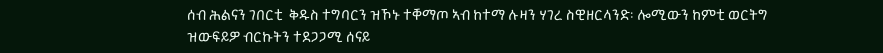ሰብ ሕልናን ገበርቲ  ቅዱስ ተግባርን ዝኾኑ ተቐማጦ ኣብ ከተማ ሉዛን ሃገረ ስዊዘርላንድ፡ ሎሚውን ከምቲ ወርትግ ዝውፍይዎ ብርኩትን ተደጋጋሚ ሰናይ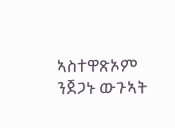ኣስተዋጽኦም  ንጀጋኑ ውጉኣት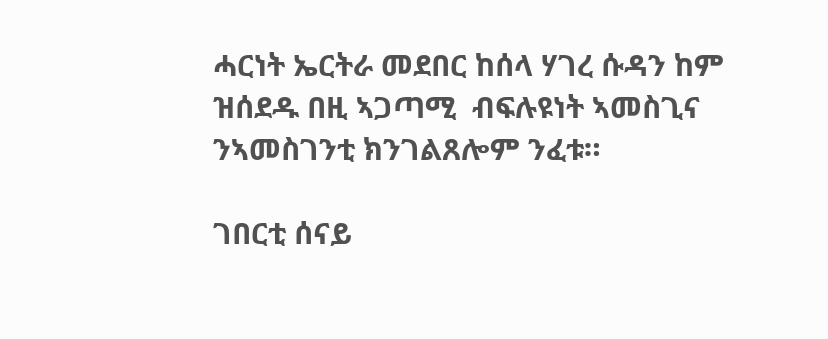ሓርነት ኤርትራ መደበር ከሰላ ሃገረ ሱዳን ከም ዝሰደዱ በዚ ኣጋጣሚ  ብፍሉዩነት ኣመስጊና ንኣመስገንቲ ክንገልጸሎም ንፈቱ።

ገበርቲ ሰናይ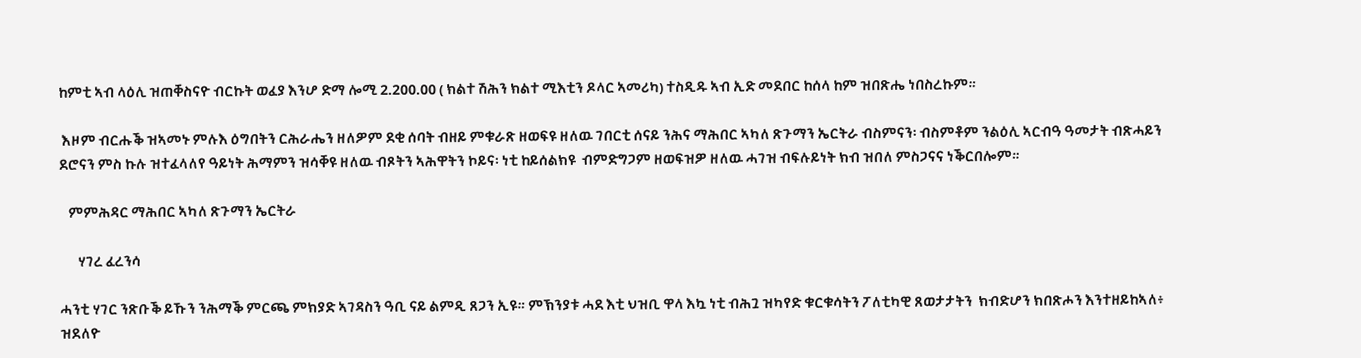ከምቲ ኣብ ላዕሊ ዝጠቐስናዮ ብርኩት ወፈያ እንሆ ድማ ሎሚ 2.200.00 ( ክልተ ሽሕን ክልተ ሚእቲን ዶላር ኣመሪካ) ተስዲዱ ኣብ ኢድ መደበር ከሰላ ከም ዝበጽሔ ነበስረኩም።

 እዞም ብርሑቕ ዝኣመኑ ምሉእ ዕግበትን ርሕራሔን ዘለዎም ደቂ ሰባት ብዘይ ምቁራጽ ዘወፍዩ ዘለዉ ገበርቲ ሰናይ ንሕና ማሕበር ኣካለ ጽጉማን ኤርትራ ብስምናን፡ ብስምቶም ንልዕሊ ኣርብዓ ዓመታት ብጽሓይን ደሮናን ምስ ኩሉ ዝተፈላለየ ዓይነት ሕማምን ዝሳቐዩ ዘለዉ ብጾትን ኣሕዋትን ኮይና፡ ነቲ ከይሰልክዩ  ብምድግጋም ዘወፍዝዎ ዘለዉ ሓገዝ ብፍሉይነት ክብ ዝበለ ምስጋናና ነቕርበሎም።

   ምምሕዳር ማሕበር ኣካለ ጽጉማን ኤርትራ

      ሃገረ ፈረንሳ

ሓንቲ ሃገር ንጽቡቕ ይኹን ንሕማቕ ምርጫ ምክያድ ኣገዳስን ዓቢ ናይ ልምዲ ጸጋን ኢዩ። ምኽንያቱ ሓደ እቲ ህዝቢ ዋላ እኳ ነቲ ብሕጓ ዝካየድ ቁርቁሳትን ፖለቲካዊ ጸወታታትን  ክብድሆን ክበጽሖን እንተዘይከኣለ፥ ዝደለዮ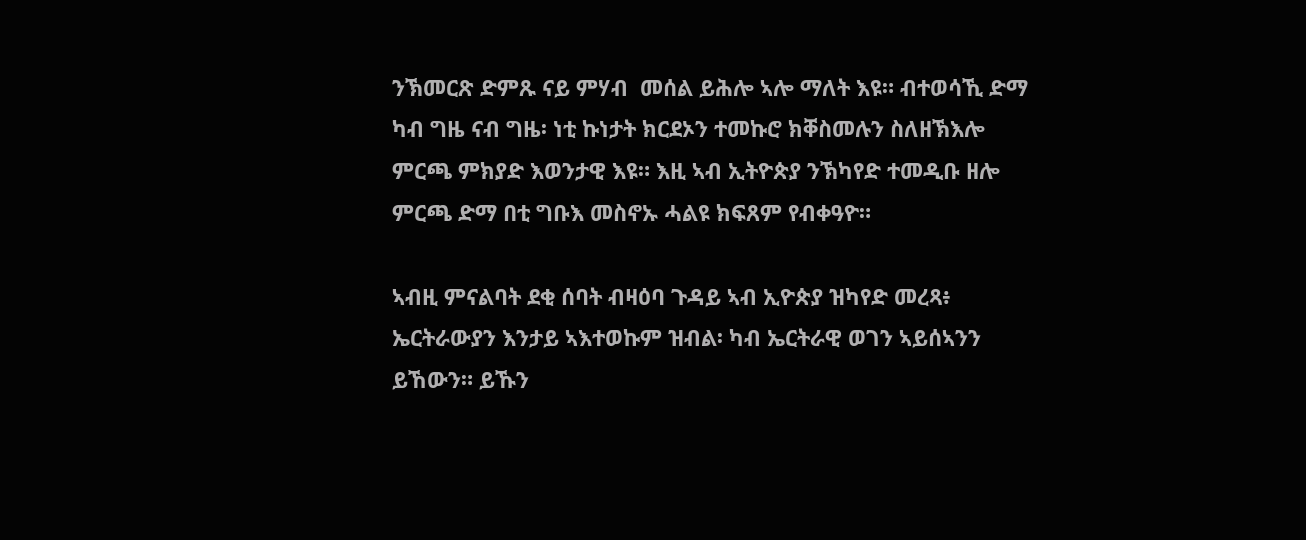ንኽመርጽ ድምጹ ናይ ምሃብ  መሰል ይሕሎ ኣሎ ማለት እዩ። ብተወሳኺ ድማ ካብ ግዜ ናብ ግዜ፡ ነቲ ኩነታት ክርደኦን ተመኩሮ ክቐስመሉን ስለዘኽእሎ ምርጫ ምክያድ እወንታዊ እዩ። እዚ ኣብ ኢትዮጵያ ንኽካየድ ተመዲቡ ዘሎ ምርጫ ድማ በቲ ግቡእ መስኖኡ ሓልዩ ክፍጸም የብቀዓዮ።

ኣብዚ ምናልባት ደቂ ሰባት ብዛዕባ ጉዳይ ኣብ ኢዮጵያ ዝካየድ መረጻ፥ ኤርትራውያን እንታይ ኣእተወኩም ዝብል፡ ካብ ኤርትራዊ ወገን ኣይሰኣንን ይኸውን። ይኹን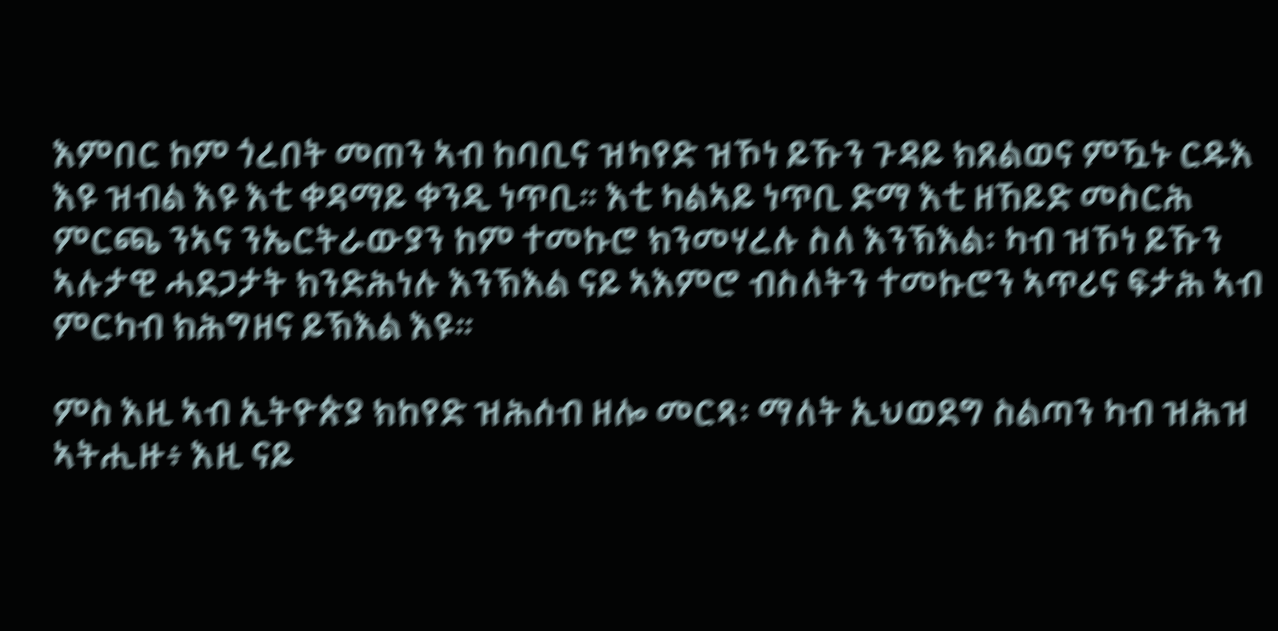እምበር ከም ጎረበት መጠን ኣብ ከባቢና ዝካየድ ዝኾነ ይኹን ጉዳይ ክጸልወና ምዃኑ ርዱእ እዩ ዝብል እዩ እቲ ቀዳማይ ቀንዲ ነጥቢ። እቲ ካልኣይ ነጥቢ ድማ እቲ ዘኸይድ መስርሕ ምርጫ ንኣና ንኤርትራውያን ከም ተመኩሮ ክንመሃረሉ ስለ እንኽእል፡ ካብ ዝኾነ ይኹን ኣሉታዊ ሓደጋታት ክንድሕነሉ እንኽእል ናይ ኣእምሮ ብስለትን ተመኩሮን ኣጥሪና ፍታሕ ኣብ ምርካብ ክሕግዘና ይኽእል እዩ።

ምስ እዚ ኣብ ኢትዮጵያ ክከየድ ዝሕሰብ ዘሎ መርጻ፡ ማለት ኢህወደግ ስልጣን ካብ ዝሕዝ ኣትሒዙ፥ እዚ ናይ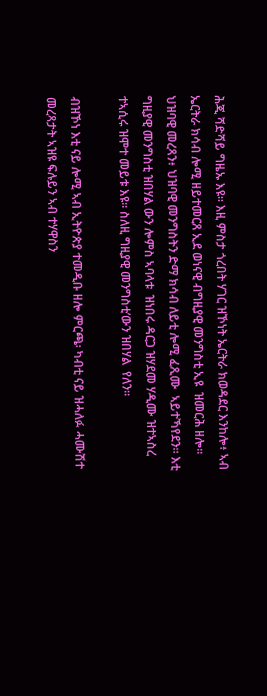ሕጂ ሻድሻይ ግዜኡ እዩ። እዚ ምስታ ጎረበት ሃገር ዝኾነት ኤርትራ ክወዳደር እንከሎ፥ ኣብ ኤርትራ ክሳብ ሎሚ ዘይተመርጸ ኢደ ወነናዊ ብግዚያዊ መንግስቲ ኢዩ  ዝመርሕ ዘሎ። ህዝባዊ መረጻን፥ ህዝባዊ መንግስትን ድማ ክሳብ ለይቲ ሎሚ ፈጺሙ  ኣይተኻየደን። እቲ ግዚያዊ መንግስቲ ዝበሃል ውን ሎምስ ኣባላቱ  ዝነበሩ ዳርጋ ዝሃደመ ሃዲሙ ዝተኣስረ ተኣሲሩ ዝሞተ መይቱ እዩ። ስለዚ ግዚያዊ መንግስቲ’ውን ዝበሃል  የለን።

ብዝኾነ እቲ ናይ ሎሚ ኣብ ኢትዮጵያ ተመዲቡ ዘሎ ምርጫ፡ ካብቲ ናይ ዝሓለፉ ሓሙሽተ መረጻታት ኣዝዩ ፍሉይን ኣብ ተሃዋስን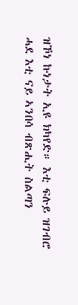ዝኾነ ኩነታት ኢዩ ክካየድ። እቲ ፍሉይ ዝገብሮ ሓደ እቲ ናይ ኣንበሳ ብጽሒት ስልጣን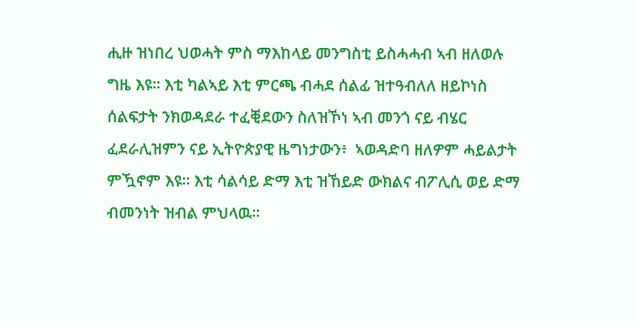ሒዙ ዝነበረ ህወሓት ምስ ማእከላይ መንግስቲ ይስሓሓብ ኣብ ዘለወሉ ግዜ እዩ። እቲ ካልኣይ እቲ ምርጫ ብሓደ ሰልፊ ዝተዓብለለ ዘይኮነስ ሰልፍታት ንክወዳደራ ተፈቒደውን ስለዝኾነ ኣብ መንጎ ናይ ብሄር ፈደራሊዝምን ናይ ኢትዮጵያዊ ዜግነታውን፥  ኣወዳድባ ዘለዎም ሓይልታት ምዃኖም እዩ። እቲ ሳልሳይ ድማ እቲ ዝኸይድ ውክልና ብፖሊሲ ወይ ድማ ብመንነት ዝብል ምህላዉ።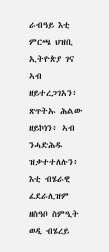ራብዓይ እቲ ምርጫ ህዝቢ ኢትዮጵያ ገና ኣብ ዘይተረጋገአን፥ ጽጥትኡ ሕልው ዘይኮነን፥ ኣብ ንሓድሕዱ ዝቃተተለሉን፥ እቲ ብሄራዊ ፈደራሊዝም ዘስዓቦ ስምዒት ወዲ ብሄረይ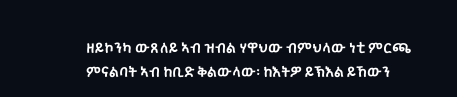ዘይኮንካ ውጸለይ ኣብ ዝብል ሃዋህው ብምህላው ነቲ ምርጫ ምናልባት ኣብ ከቢድ ቅልውላው፡ ከእትዎ ይኽእል ይኸውን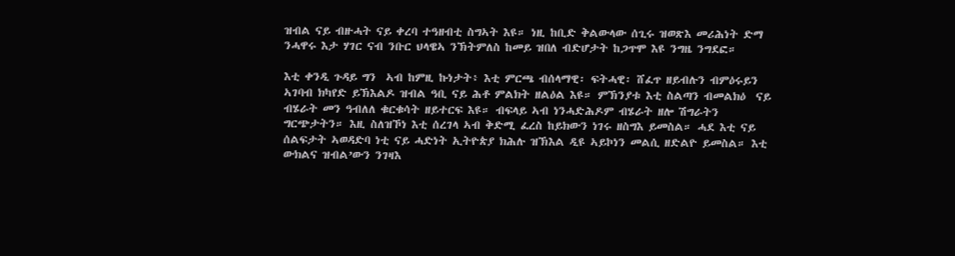ዝብል ናይ ብዙሓት ናይ ቀረባ ተዓዘብቲ ስግኣት እዩ። ነዚ ከቢድ ቅልውላው ሰጊሩ ዝወጽእ መሪሕነት ድማ ንሓዋሩ እታ ሃገር ናብ ንቡር ህላዌኣ ንኽትምለስ ከመይ ዝበለ ብድሆታት ከጋጥሞ እዩ ንግዜ ንግደፎ።

እቲ ቀንዲ ጉዳይ ግን  ኣብ ከምዚ ኩነታት፥ እቲ ምርጫ ብሰላማዊ፡ ፍትሓዊ፡ ሸፈጥ ዘይብሉን ብምዕሩይን ኣገባብ ክካየድ ይኽእልዶ ዝብል ዓቢ ናይ ሕቶ ምልክት ዘልዕል እዩ። ምኽንያቱ እቲ ስልጣን ብመልክዕ  ናይ ብሄራት መን ዓብለለ ቁርቁሳት ዘይተርፍ እዩ። ብፍላይ ኣብ ነንሓድሕዶም ብሄራት ዘሎ ሽግራትን ግርጭታትን። እዚ ስለዝኾነ እቲ ሰረገላ ኣብ ቅድሚ ፈረስ ከይክውን ነገሩ ዘስግእ ይመስል። ሓደ እቲ ናይ ሰልፍታት ኣወዳድባ ነቲ ናይ ሓድነት ኢትዮጵያ ክሕሉ ዝኽእል ዲዩ ኣይኮነን መልሲ ዘድልዮ ይመስል። እቲ ውክልና ዝብል’ውን ንገዛእ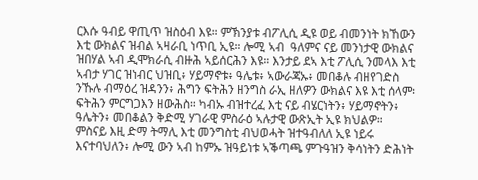ርእሱ ዓብይ ዋጢጥ ዝስዕብ እዩ። ምኽንያቱ ብፖሊሲ ዲዩ ወይ ብመንነት ክኸውን እቲ ውክልና ዝብል ኣዛራቢ ነጥቢ ኢዩ። ሎሚ ኣብ  ዓለምና ናይ መንነታዊ ውክልና ዝበሃል ኣብ ዲሞክራሲ ብዙሕ ኣይሰርሕን እዩ። እንታይ ደኣ እቲ ፖሊሲ ንመላእ እቲ ኣብታ ሃገር ዝነብር ህዝቢ፥ ሃይማኖቱ፥ ዓሌቱ፥ ኣውራጃኡ፥ መበቆሉ ብዘየገድስ ንኹሉ ብማዕረ ዝዳንን፥ ሕግን ፍትሕን ዘንግስ ራኢ ዘለዎን ውክልና እዩ እቲ ሰላም፡ ፍትሕን ምርግጋእን ዘውሕስ። ካብኡ ብዝተረፈ እቲ ናይ ብሄርነትን፥ ሃይማኖትን፥ ዓሌትን፥ መበቆልን ቅድሚ ሃገራዊ ምስራዕ ኣሉታዊ ውጽኢት ኢዩ ክህልዎ። ምስናይ እዚ ድማ ትማሊ እቲ መንግስቲ ብህወሓት ዝተዓብለለ ኢዩ ነይሩ እናተባህለን፥ ሎሚ ውን ኣብ ከምኡ ዝዓይነቱ ኣቕጣጫ ምጉዓዝን ቅሳነትን ድሕነት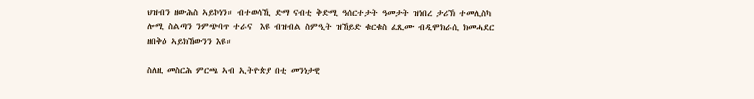ህዝብን ዘውሕስ ኣይኮነን። ብተወሳኺ ድማ ናብቲ ቅድሚ ዓሰርተታት ዓመታት ዝነበረ ታሪኽ ተመሊስካ ሎሚ ስልጣን ንምጭባጥ ተራና  እዩ ብዝብል ስምዒት ዝኸይድ ቁርቁስ ፈጺሙ ብዲሞክራሲ ክመሓደር  ዘበቅዕ ኣይክኸውንን እዩ።

ስለዚ መስርሕ ምርጫ ኣብ ኢትዮጵያ በቲ መንነታዊ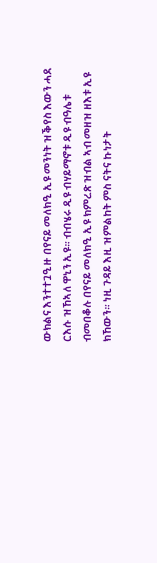ውክልና እንተተጓዒዙ በየናይ መለክዒ ኢዩ መንነት ዝቕየስ እውን ሓደ ርእሱ ዝኸኣለ ዋኒን ኢዩ። ብብሄሩ ዲዩ ብሃይማኖቱ ዲዩ ብዓሌቱ ብመበቆሉ በየናይ መለክዒ ኢዩ ክምረጽ ዝብል ኣብ መዘዝ ዘእቱ ኢዩ ክኸውን። ነዚ ጉዳይ እዚ ዝምልከት ምስ ናትና ኩነታት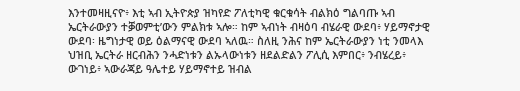እንተመዛዚናዮ፥ እቲ ኣብ ኢትዮጵያ ዝካየድ ፖለቲካዊ ቁርቁሳት ብልክዕ ግልባጡ ኣብ ኤርትራውያን ተቓወምቲ’ውን ምልክቱ ኣሎ። ከም ኣብነት ብዛዕባ ብሄራዊ ውደባ፥ ሃይማኖታዊ ውደባ፡ ዜግነታዊ ወይ ዕልማናዊ ውደባ ኣለዉ። ስለዚ ንሕና ከም ኤርትራውያን ነቲ ንመላእ ህዝቢ ኤርትራ ዘርብሕን ንሓድነቱን ልኡላውነቱን ዘደልድልን ፖሊሲ እምበር፥ ንብሄረይ፥ ውገነይ፥ ኣውራጃይ ዓሌተይ ሃይማኖተይ ዝብል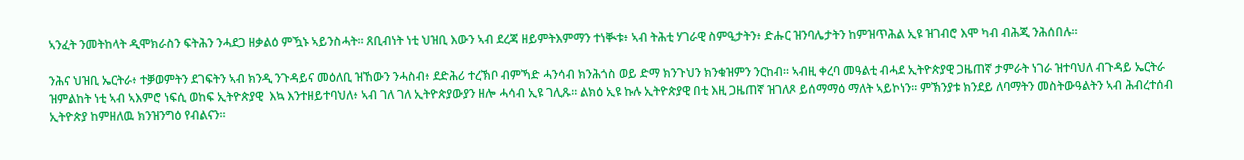ኣንፈት ንመትከላት ዲሞክራስን ፍትሕን ንሓደጋ ዘቃልዕ ምዃኑ ኣይንስሓት። ጸቢብነት ነቲ ህዝቢ እውን ኣብ ደረጃ ዘይምትእምማን ተነቚቱ፥ ኣብ ትሕቲ ሃገራዊ ስምዒታትን፥ ድሑር ዝንባሌታትን ከምዝጥሕል ኢዩ ዝገብሮ እሞ ካብ ብሕጂ ንሕሰበሉ።

ንሕና ህዝቢ ኤርትራ፥ ተቓወምትን ደገፍትን ኣብ ክንዲ ንጉዳይና መዕለቢ ዝኸውን ንሓስብ፥ ደድሕሪ ተረኽቦ ብምኻድ ሓንሳብ ክንሕጎስ ወይ ድማ ክንጉህን ክንቁዝምን ንርከብ። ኣብዚ ቀረባ መዓልቲ ብሓደ ኢትዮጵያዊ ጋዜጠኛ ታምራት ነገራ ዝተባህለ ብጉዳይ ኤርትራ ዝምልከት ነቲ ኣብ ኣእምሮ ነፍሲ ወከፍ ኢትዮጵያዊ  እኳ እንተዘይተባህለ፥ ኣብ ገለ ገለ ኢትዮጵያውያን ዘሎ ሓሳብ ኢዩ ገሊጹ። ልክዕ ኢዩ ኩሉ ኢትዮጵያዊ በቲ እዚ ጋዜጠኛ ዝገለጾ ይሰማማዕ ማለት ኣይኮነን። ምኽንያቱ ክንደይ ለባማትን መስትውዓልትን ኣብ ሕብረተሰብ ኢትዮጵያ ከምዘለዉ ክንዝንግዕ የብልናን።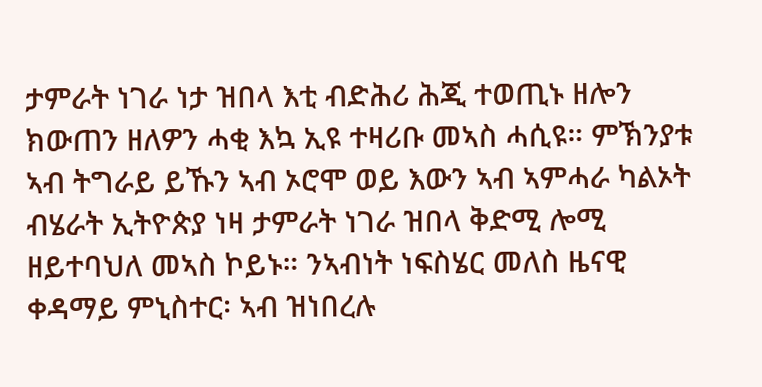ታምራት ነገራ ነታ ዝበላ እቲ ብድሕሪ ሕጂ ተወጢኑ ዘሎን ክውጠን ዘለዎን ሓቂ እኳ ኢዩ ተዛሪቡ መኣስ ሓሲዩ። ምኽንያቱ ኣብ ትግራይ ይኹን ኣብ ኦሮሞ ወይ እውን ኣብ ኣምሓራ ካልኦት ብሄራት ኢትዮጵያ ነዛ ታምራት ነገራ ዝበላ ቅድሚ ሎሚ ዘይተባህለ መኣስ ኮይኑ። ንኣብነት ነፍስሄር መለስ ዜናዊ ቀዳማይ ምኒስተር፡ ኣብ ዝነበረሉ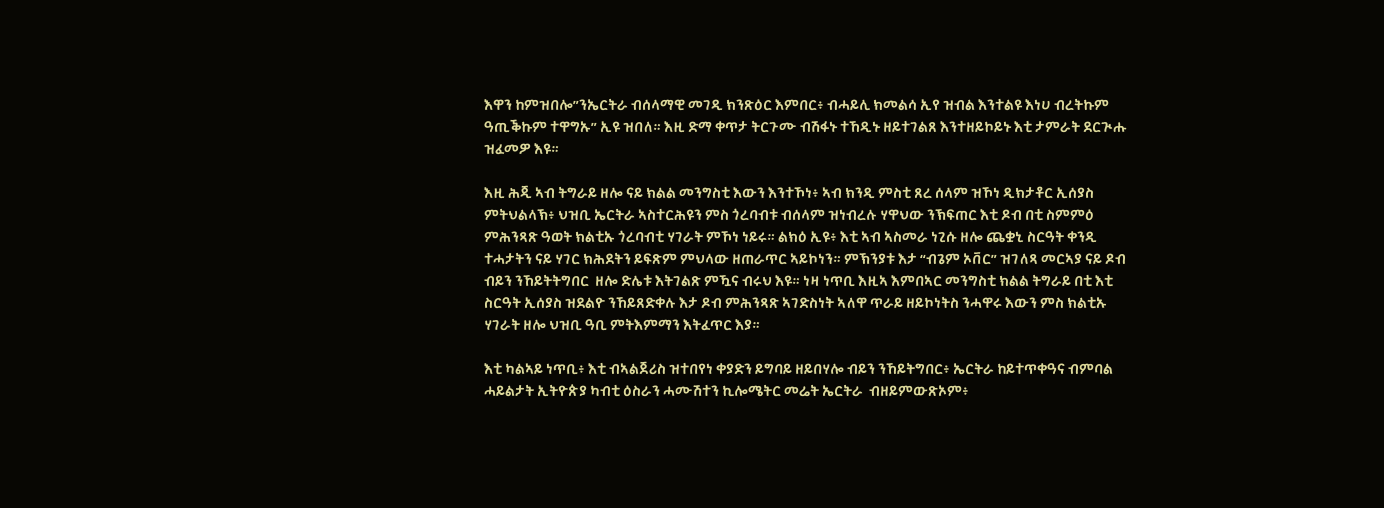እዋን ከምዝበሎ”ንኤርትራ ብሰላማዊ መገዲ ክንጽዕር እምበር፥ ብሓይሊ ክመልሳ ኢየ ዝብል እንተልዩ እነሀ ብረትኩም ዓጢቕኩም ተዋግኡ” ኢዩ ዝበለ። እዚ ድማ ቀጥታ ትርጉሙ ብሽፋኑ ተኸዲኑ ዘይተገልጸ እንተዘይኮይኑ እቲ ታምራት ደርጒሑ ዝፈመዎ እዩ።

እዚ ሕጂ ኣብ ትግራይ ዘሎ ናይ ክልል መንግስቲ እውን እንተኾነ፥ ኣብ ክንዲ ምስቲ ጸረ ሰላም ዝኾነ ዲክታቶር ኢሰያስ ምትህልላኽ፥ ህዝቢ ኤርትራ ኣስተርሕዩን ምስ ጎረባብቱ ብሰላም ዝነብረሉ ሃዋህው ንኽፍጠር እቲ ዶብ በቲ ስምምዕ ምሕንጻጽ ዓወት ክልቲኡ ጎረባብቲ ሃገራት ምኾነ ነይሩ። ልክዕ ኢዩ፥ እቲ ኣብ ኣስመራ ነጊሱ ዘሎ ጨቋኒ ስርዓት ቀንዲ ተሓታትን ናይ ሃገር ክሕደትን ይፍጽም ምህላው ዘጠራጥር ኣይኮነን። ምኽንያቱ እታ “ብጌም ኦቨር” ዝገለጻ መርኣያ ናይ ዶብ ብይን ንኸይትትግበር  ዘሎ ድሌቱ እትገልጽ ምዃና ብሩህ እዩ። ነዛ ነጥቢ እዚኣ እምበኣር መንግስቲ ክልል ትግራይ በቲ እቲ ስርዓት ኢሰያስ ዝደልዮ ንኸይጸድቀሉ እታ ዶብ ምሕንጻጽ ኣገድስነት ኣለዋ ጥራይ ዘይኮነትስ ንሓዋሩ እውን ምስ ክልቲኡ ሃገራት ዘሎ ህዝቢ ዓቢ ምትእምማን እትፈጥር እያ።

እቲ ካልኣይ ነጥቢ፥ እቲ ብኣልጀሪስ ዝተበየነ ቀያድን ይግባይ ዘይበሃሎ ብይን ንኸይትግበር፥ ኤርትራ ከይተጥቀዓና ብምባል ሓይልታት ኢትዮጵያ ካብቲ ዕስራን ሓሙሽተን ኪሎሜትር መሬት ኤርትራ  ብዘይምውጽኦም፥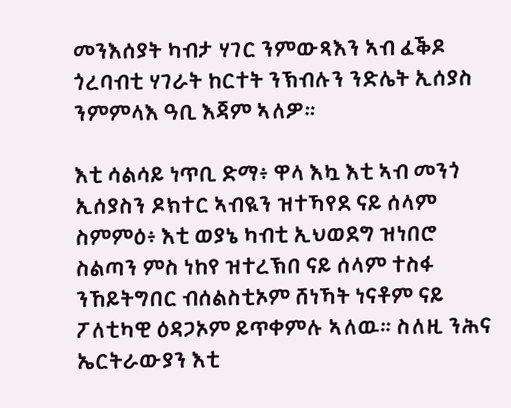መንእሰያት ካብታ ሃገር ንምውጻእን ኣብ ፈቕዶ ጎረባብቲ ሃገራት ከርተት ንኽብሉን ንድሌት ኢሰያስ ንምምላእ ዓቢ እጃም ኣለዎ።

እቲ ሳልሳይ ነጥቢ ድማ፥ ዋላ እኳ እቲ ኣብ መንጎ ኢሰያስን ዶክተር ኣብዪን ዝተኻየደ ናይ ሰላም ስምምዕ፥ እቲ ወያኔ ካብቲ ኢህወደግ ዝነበሮ ስልጣን ምስ ነከየ ዝተረኽበ ናይ ሰላም ተስፋ  ንኸይትግበር ብሰልስቲኦም ሸነኻት ነናቶም ናይ ፖለቲካዊ ዕዳጋኦም ይጥቀምሉ ኣለዉ። ስለዚ ንሕና ኤርትራውያን እቲ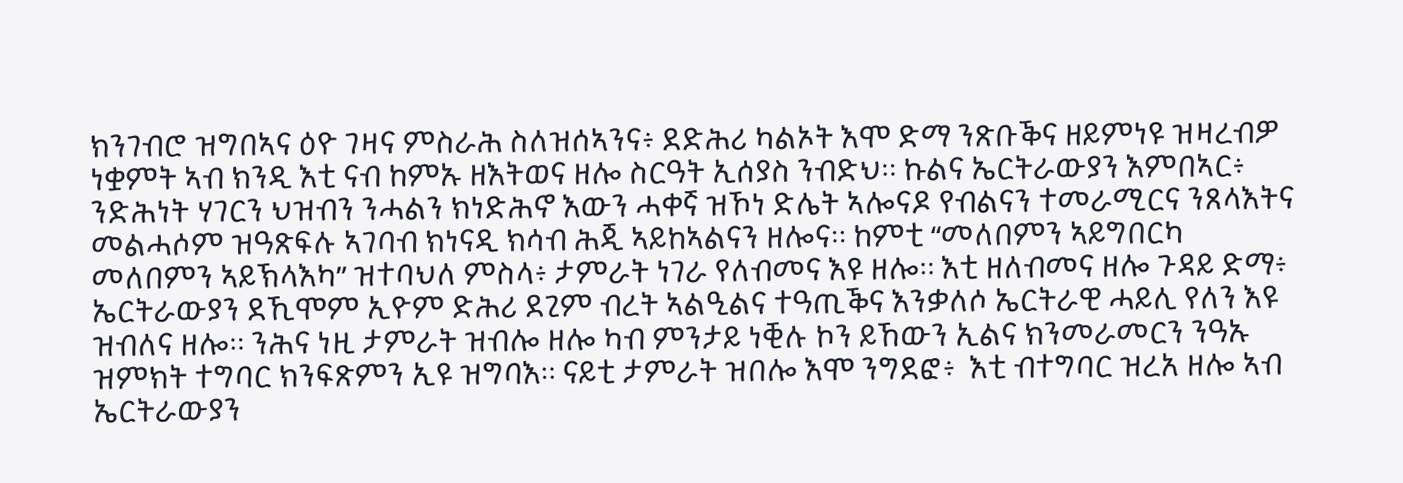ክንገብሮ ዝግበኣና ዕዮ ገዛና ምስራሕ ስለዝሰኣንና፥ ደድሕሪ ካልኦት እሞ ድማ ንጽቡቕና ዘይምነዩ ዝዛረብዎ ነቋምት ኣብ ክንዲ እቲ ናብ ከምኡ ዘእትወና ዘሎ ስርዓት ኢሰያስ ንብድህ። ኩልና ኤርትራውያን እምበኣር፥ ንድሕነት ሃገርን ህዝብን ንሓልን ክነድሕኖ እውን ሓቀኛ ዝኾነ ድሌት ኣሎናዶ የብልናን ተመራሚርና ንጸላእትና መልሓሶም ዝዓጽፍሉ ኣገባብ ክነናዲ ክሳብ ሕጂ ኣይከኣልናን ዘሎና። ከምቲ “መለበምን ኣይግበርካ መለበምን ኣይኽላእካ” ዝተባህለ ምስላ፥ ታምራት ነገራ የለብመና እዩ ዘሎ። እቲ ዘለብመና ዘሎ ጉዳይ ድማ፥ ኤርትራውያን ደኺሞም ኢዮም ድሕሪ ደጊም ብረት ኣልዒልና ተዓጢቕና እንቃለሶ ኤርትራዊ ሓይሊ የለን እዩ ዝብለና ዘሎ። ንሕና ነዚ ታምራት ዝብሎ ዘሎ ካብ ምንታይ ነቒሉ ኮን ይኸውን ኢልና ክንመራመርን ንዓኡ ዝምክት ተግባር ክንፍጽምን ኢዩ ዝግባእ። ናይቲ ታምራት ዝበሎ እሞ ንግደፎ፥  እቲ ብተግባር ዝረአ ዘሎ ኣብ ኤርትራውያን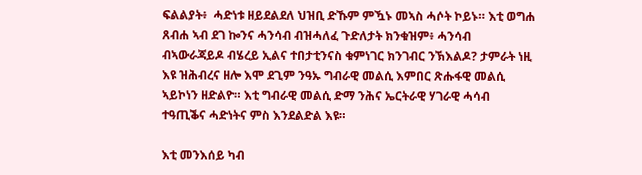ፍልልያት፥  ሓድነቱ ዘይደልደለ ህዝቢ ድኹም ምዃኑ መኣስ ሓሶት ኮይኑ። እቲ ወግሐ ጸብሐ ኣብ ደገ ኰንና ሓንሳብ ብዝሓለፈ ጉድለታት ክንቁዝም፥ ሓንሳብ ብኣውራጃይዶ ብሄረይ ኢልና ተበታቲንናስ ቁምነገር ክንገብር ንኽእልዶ? ታምራት ነዚ እዩ ዝሕብረና ዘሎ እሞ ደጊም ንዓኡ ግብራዊ መልሲ እምበር ጽሑፋዊ መልሲ ኣይኮነን ዘድልዮ። እቲ ግብራዊ መልሲ ድማ ንሕና ኤርትራዊ ሃገራዊ ሓሳብ ተዓጢቕና ሓድነትና ምስ እንደልድል እዩ።

እቲ መንእሰይ ካብ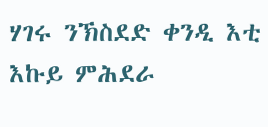ሃገሩ ንኽስደድ ቀንዲ እቲ እኩይ ምሕደራ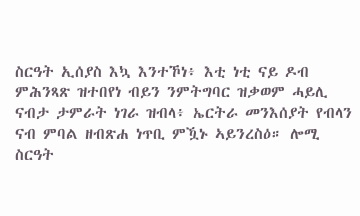ስርዓት ኢሰያስ እኳ እንተኾነ፥ እቲ ነቲ ናይ ዶብ ምሕንጻጽ ዝተበየነ ብይን ንምትግባር ዝቃወም ሓይሊ ናብታ ታምራት ነገራ ዝብላ፥ ኤርትራ መንእሰያት የብላን ናብ ምባል ዘብጽሐ ነጥቢ ምዃኑ ኣይንረስዕ። ሎሚ ስርዓት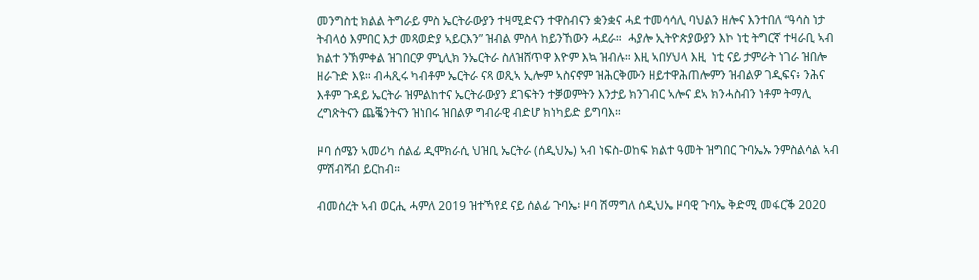መንግስቲ ክልል ትግራይ ምስ ኤርትራውያን ተዛሚድናን ተዋስብናን ቋንቋና ሓደ ተመሳሳሊ ባህልን ዘሎና እንተበለ “ዓሳስ ነታ ትብላዕ እምበር እታ መጻወድያ ኣይርእን” ዝብል ምስላ ከይንኸውን ሓደራ።  ሓያሎ ኢትዮጵያውያን እኮ ነቲ ትግርኛ ተዛራቢ ኣብ ክልተ ንኽምቀል ዝገበርዎ ምኒሊክ ንኤርትራ ስለዝሸጥዋ እዮም እኳ ዝብሉ። እዚ ኣበሃህላ እዚ  ነቲ ናይ ታምራት ነገራ ዝበሎ ዘራጉድ እዩ። ብሓጺሩ ካብቶም ኤርትራ ናጻ ወጺኣ ኢሎም ኣስናኖም ዝሕርቅሙን ዘይተዋሕጠሎምን ዝብልዎ ገዲፍና፥ ንሕና እቶም ጉዳይ ኤርትራ ዝምልከተና ኤርትራውያን ደገፍትን ተቓወምትን እንታይ ክንገብር ኣሎና ደኣ ክንሓስብን ነቶም ትማሊ ረግጽትናን ጨቘንትናን ዝነበሩ ዝበልዎ ግብራዊ ብድሆ ክነካይድ ይግባእ።

ዞባ ሰሜን ኣመሪካ ሰልፊ ዲሞክራሲ ህዝቢ ኤርትራ (ሰዲህኤ) ኣብ ነፍስ-ወከፍ ክልተ ዓመት ዝግበር ጉባኤኡ ንምስልሳል ኣብ ምሽብሻብ ይርከብ።

ብመሰረት ኣብ ወርሒ ሓምለ 2019 ዝተኻየደ ናይ ሰልፊ ጉባኤ፡ ዞባ ሽማግለ ሰዲህኤ ዞባዊ ጉባኤ ቅድሚ መፋርቕ 2020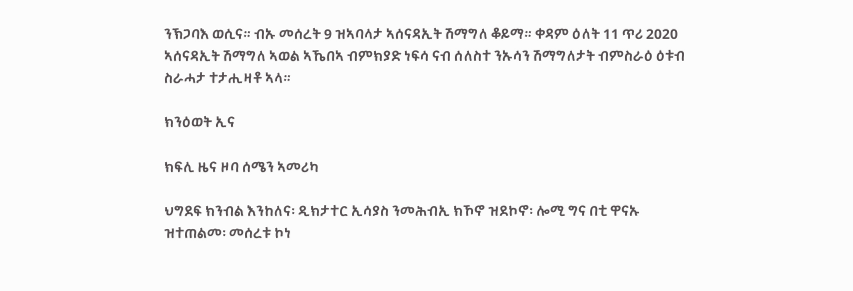ንኽጋባእ ወሲና። ብኡ መሰረት 9 ዝኣባላታ ኣሰናዳኢት ሽማግለ ቆይማ። ቀዳም ዕለት 11 ጥሪ 2020 ኣሰናዳኢት ሽማግለ ኣወል ኣኼበኣ ብምክያድ ነፍሳ ናብ ሰለስተ ንኡሳን ሽማግለታት ብምስራዕ ዕቱብ ስራሓታ ተታሒዛቶ ኣላ።

ክንዕወት ኢና

ክፍሊ ዜና ዞባ ሰሜን ኣመሪካ

ህግደፍ ክንብል እንከለና፡ ዲክታተር ኢሳያስ ንመሕብኢ ክኾኖ ዝደኮኖ፡ ሎሚ ግና በቲ ዋናኡ ዝተጠልመ፡ መሰረቱ ኮነ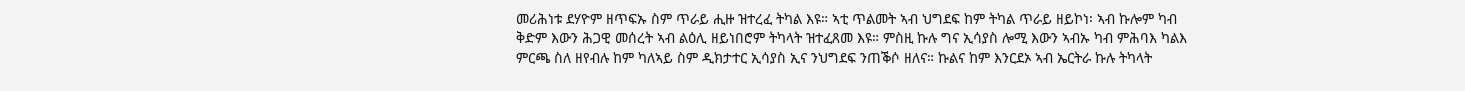መሪሕነቱ ደሃዮም ዘጥፍኡ ስም ጥራይ ሒዙ ዝተረፈ ትካል እዩ። ኣቲ ጥልመት ኣብ ህግደፍ ከም ትካል ጥራይ ዘይኮነ፡ ኣብ ኩሎም ካብ ቅድም እውን ሕጋዊ መሰረት ኣብ ልዕሊ ዘይነበሮም ትካላት ዝተፈጸመ እዩ። ምስዚ ኩሉ ግና ኢሳያስ ሎሚ እውን ኣብኡ ካብ ምሕባእ ካልእ ምርጫ ስለ ዘየብሉ ከም ካለኣይ ስም ዲክታተር ኢሳያስ ኢና ንህግደፍ ንጠቕሶ ዘለና። ኩልና ከም እንርደኦ ኣብ ኤርትራ ኩሉ ትካላት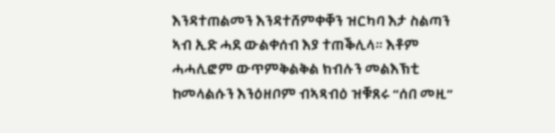እንዳተጠልመን እንዳተሸምቀቐን ዝርካባ እታ ስልጣን ኣብ ኢድ ሓደ ውልቀሰብ እያ ተጠቕሊላ። እቶም ሓሓሊፎም ውጥምቅልቅል ክብሉን መልእኽቲ ከመላልሱን እንዕዘቦም ብኣጻብዕ ዝቑጸሩ “ሰበ መዚ”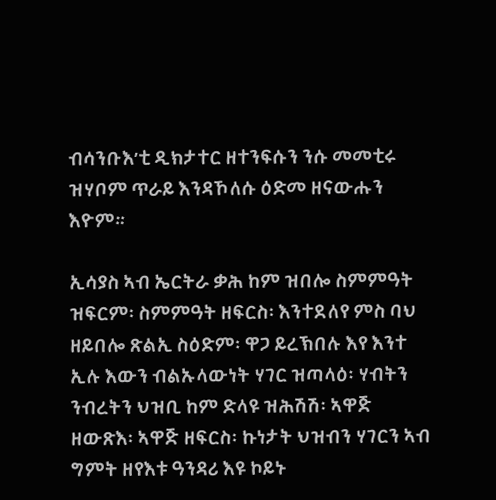ብሳንቡእ’ቲ ዲክታተር ዘተንፍሱን ንሱ መመቲሩ ዝሃቦም ጥራይ እንዳኾለሱ ዕድመ ዘናውሑን እዮም።

ኢሳያስ ኣብ ኤርትራ ቃሕ ከም ዝበሎ ስምምዓት ዝፍርም፡ ስምምዓት ዘፍርስ፡ እንተደለየ ምስ ባህ ዘይበሎ ጽልኢ ስዕድም፡ ዋጋ ይረኽበሉ እየ እንተ ኢሉ እውን ብልኡላውነት ሃገር ዝጣላዕ፡ ሃብትን ንብረትን ህዝቢ ከም ድላዩ ዝሕሽሽ፡ ኣዋጅ ዘውጽእ፡ ኣዋጅ ዘፍርስ፡ ኩነታት ህዝብን ሃገርን ኣብ ግምት ዘየእቱ ዓንዳሪ እዩ ኮይኑ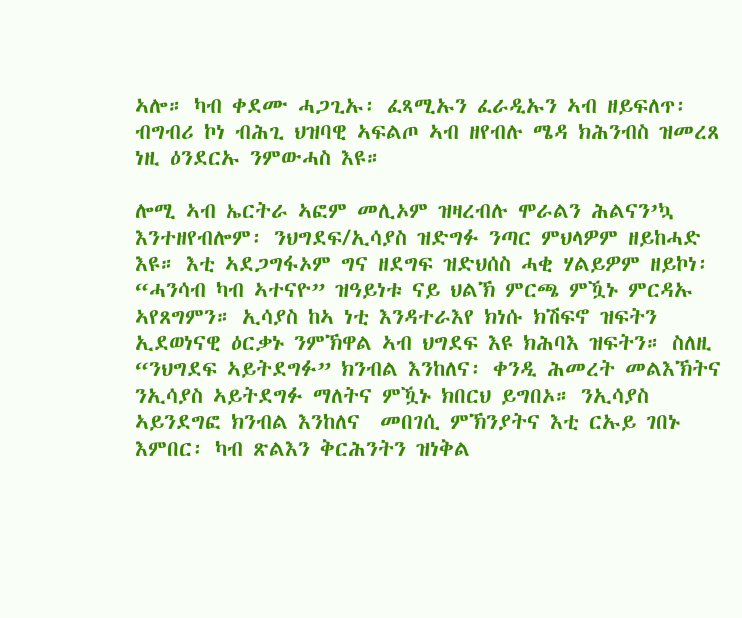ኣሎ። ካብ ቀደሙ ሓጋጊኡ፡ ፈጻሚኡን ፈራዲኡን ኣብ ዘይፍለጥ፡ ብግብሪ ኮነ ብሕጊ ህዝባዊ ኣፍልጦ ኣብ ዘየብሉ ሜዳ ክሕንብስ ዝመረጸ ነዚ ዕንደርኡ ንምውሓስ እዩ።

ሎሚ ኣብ ኤርትራ ኣፎም መሊኦም ዝዛረብሉ ሞራልን ሕልናን’ኳ እንተዘየብሎም፡ ንህግደፍ/ኢሳያስ ዝድግፉ ንጣር ምህላዎም ዘይከሓድ እዩ። እቲ ኣደጋግፋኦም ግና ዘደግፍ ዝድህሰስ ሓቂ ሃልይዎም ዘይኮነ፡ “ሓንሳብ ካብ ኣተናዮ” ዝዓይነቱ ናይ ህልኽ ምርጫ ምዃኑ ምርዳኡ ኣየጸግምን። ኢሳያስ ከኣ ነቲ እንዳተራእየ ክነሱ ክሽፍኖ ዝፍትን ኢደወነናዊ ዕርቃኑ ንምኽዋል ኣብ ህግደፍ እዩ ክሕባእ ዝፍትን። ስለዚ “ንህግደፍ ኣይትደግፉ” ክንብል እንከለና፡ ቀንዲ ሕመረት መልእኽትና ንኢሳያስ ኣይትደግፉ ማለትና ምዃኑ ክበርህ ይግበኦ። ንኢሳያስ ኣይንደግፎ ክንብል እንከለና  መበገሲ ምኽንያትና እቲ ርኡይ ገበኑ እምበር፡ ካብ ጽልእን ቅርሕንትን ዝነቅል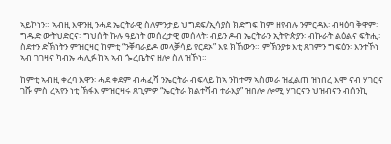ኣይኮነን። ኣብዚ እዋንዚ ንሓደ ኤርትራዊ ስለምንታይ ህግደፍ/ኢሳያስ ክድግፍ ከም ዘየብሉ ንምርዳእ፡ ብዛዕባ ቅዋም፡ ግዱድ ውትህድርና፡ ግህሰት ኩሉ ዓይነት መሰረታዊ መሰላት፡ ብይን ዶብ ኤርትራን ኢትዮጵያን፡ ብኩራት ልዕልና ፍትሒ፡ ስደተን ድኽነትን ምዝርዛር ከምቲ “ንቐባራይዶ መላቓሳይ የርደኦ” እዩ ክኸውን። ምኽንያቱ እቲ ጸገምን ግፍዕን፡ እንተኾነ ኣብ ገገዛና ካብኡ ሓሊፉ ከኣ ኣብ ጐረቤትና ዘሎ ስለ ዝኾነ።

ከምቲ ኣብዚ ቀረባ እዋን፡ ሓደ ቀደም ብሓፈሻ ንኤርትራ ብፍላይ ከኣ ንከተማ ኣስመራ ዝፈልጠ ዝነበረ እሞ ናብ ሃገርና ገሹ ምስ ረኣየን ነቲ ኽፋእ ምዝርዛሩ ጸጊምዎ “ኤርትራ ክልተሻብ ተራእያ” ዝበሎ ሎሚ ሃገርናን ህዝብናን ብሰንኪ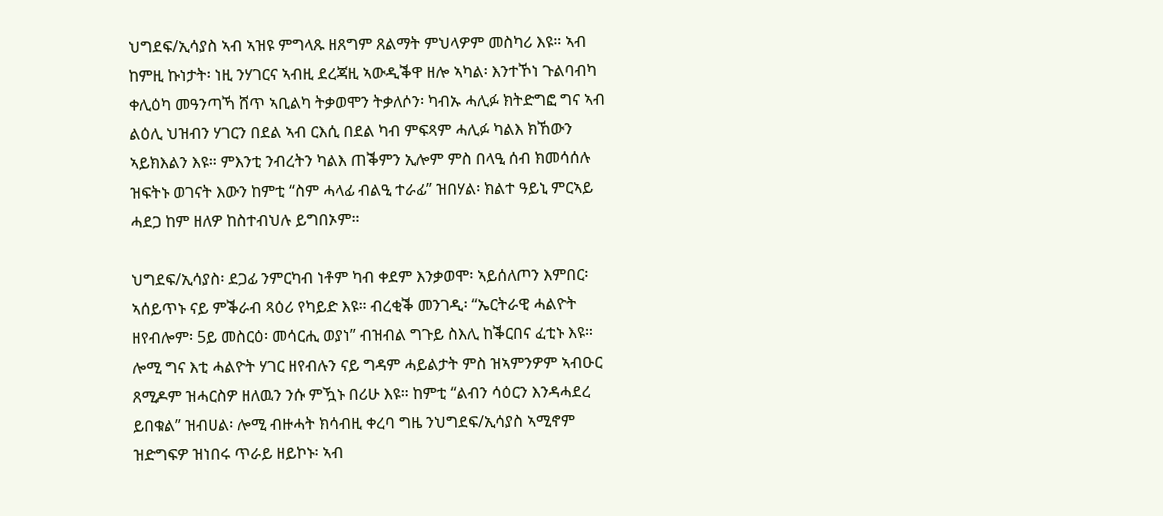ህግደፍ/ኢሳያስ ኣብ ኣዝዩ ምግላጹ ዘጸግም ጸልማት ምህላዎም መስካሪ እዩ። ኣብ ከምዚ ኩነታት፡ ነዚ ንሃገርና ኣብዚ ደረጃዚ ኣውዲቕዋ ዘሎ ኣካል፡ እንተኾነ ጉልባብካ ቀሊዕካ መዓንጣኻ ሸጥ ኣቢልካ ትቃወሞን ትቃለሶን፡ ካብኡ ሓሊፉ ክትድግፎ ግና ኣብ ልዕሊ ህዝብን ሃገርን በደል ኣብ ርእሲ በደል ካብ ምፍጻም ሓሊፉ ካልእ ክኸውን ኣይክእልን እዩ። ምእንቲ ንብረትን ካልእ ጠቕምን ኢሎም ምስ በላዒ ሰብ ክመሳሰሉ ዝፍትኑ ወገናት እውን ከምቲ “ስም ሓላፊ ብልዒ ተራፊ” ዝበሃል፡ ክልተ ዓይኒ ምርኣይ ሓደጋ ከም ዘለዎ ከስተብህሉ ይግበኦም።

ህግደፍ/ኢሳያስ፡ ደጋፊ ንምርካብ ነቶም ካብ ቀደም እንቃወሞ፡ ኣይሰለጦን እምበር፡ ኣሰይጥኑ ናይ ምቕራብ ጻዕሪ የካይድ እዩ። ብረቂቕ መንገዲ፡ “ኤርትራዊ ሓልዮት ዘየብሎም፡ 5ይ መስርዕ፡ መሳርሒ ወያነ” ብዝብል ግጉይ ስእሊ ከቕርበና ፈቲኑ እዩ። ሎሚ ግና እቲ ሓልዮት ሃገር ዘየብሉን ናይ ግዳም ሓይልታት ምስ ዝኣምንዎም ኣብዑር ጸሚዶም ዝሓርስዎ ዘለዉን ንሱ ምዃኑ በሪሁ እዩ። ከምቲ “ልብን ሳዕርን እንዳሓደረ ይበቁል” ዝብሀል፡ ሎሚ ብዙሓት ክሳብዚ ቀረባ ግዜ ንህግደፍ/ኢሳያስ ኣሚኖም ዝድግፍዎ ዝነበሩ ጥራይ ዘይኮኑ፡ ኣብ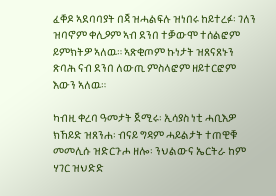ፈቐዶ ኣደባባያት በጃ ዝሓልፍሉ ዝነበሩ ከይተረፉ፡ ገለን ዝባኖም ቀሊዖም ኣብ ደንበ ተቓውሞ ተሰልፎም ይምክትዎ ኣለዉ። ኣጽቂጦም ኩነታት ዝጸናጸኑን ጽባሕ ናብ ደንበ ለውጢ ምስላፎም ዘይተርፎም እውን ኣለዉ።

ካብዚ ቀረባ ዓመታት ጀሚሩ፡ ኢሳያስ ነቲ ሓቢእዎ ክኸይድ ዝጸንሐ፡ ብናይ ግዳም ሓይልታት ተጠዊቑ መመሊሱ ዝድርጉሖ ዘሎ፡ ንህልውና ኤርትራ ከም ሃገር ዝህድድ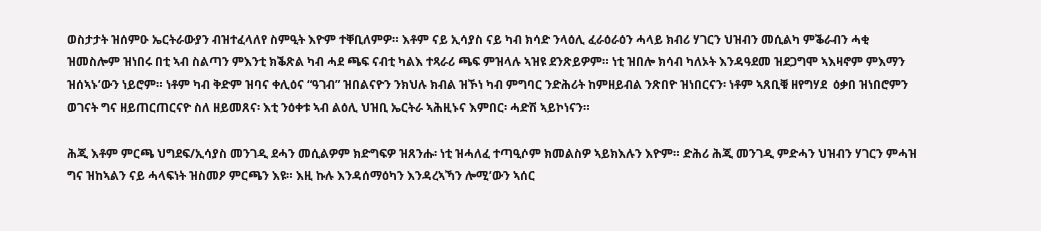ወስታታት ዝሰምዑ ኤርትራውያን ብዝተፈላለየ ስምዒት እዮም ተቐቢለምዎ። እቶም ናይ ኢሳያስ ናይ ካብ ክሳድ ንላዕሊ ፈራዕራዕን ሓላይ ክብሪ ሃገርን ህዝብን መሲልካ ምቕራብን ሓቂ ዝመስሎም ዝነበሩ በቲ ኣብ ስልጣን ምእንቲ ክቕጽል ካብ ሓደ ጫፍ ናብቲ ካልእ ተጻራሪ ጫፍ ምዝላሉ ኣዝዩ ደንጽይዎም። ነቲ ዝበሎ ክሳብ ካለኦት እንዳዓደመ ዝደጋግሞ ኣእዛኖም ምእማን ዝሰኣኑ’ውን ነይሮም። ነቶም ካብ ቅድም ዝባና ቀሊዕና “ዓገብ” ዝበልናዮን ንክህሉ ክብል ዝኾነ ካብ ምግባር ንድሕሪት ከምዘይብል ንጽበዮ ዝነበርናን፡ ነቶም ኣጸቢቑ ዘየግሃደ  ዕቃበ ዝነበሮምን ወገናት ግና ዘይጠርጠርናዮ ስለ ዘይመጸና፡ እቲ ንዕቀቱ ኣብ ልዕሊ ህዝቢ ኤርትራ ኣሕዚኑና እምበር፡ ሓድሽ ኣይኮነናን።

ሕጂ እቶም ምርጫ ህግደፍ/ኢሳያስ መንገዲ ደሓን መሲልዎም ክድግፍዎ ዝጸንሑ፡ ነቲ ዝሓለፈ ተጣዒሶም ክመልስዎ ኣይክእሉን እዮም። ድሕሪ ሕጂ መንገዲ ምድሓን ህዝብን ሃገርን ምሓዝ ግና ዝከኣልን ናይ ሓላፍነት ዝስመዖ ምርጫን እዩ። እዚ ኩሉ እንዳሰማዕካን እንዳረኣኻን ሎሚ’ውን ኣሰር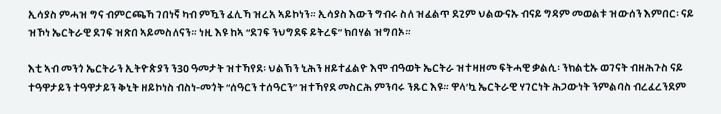ኢሳያስ ምሓዝ ግና ብምርጫኻ ገበነኛ ካብ ምዃን ፈሊኻ ዝረአ ኣይኮነን። ኢሳያስ እውን ግብሩ ስለ ዝፈልጥ ደጊም ህልውናኡ ብናይ ግዳም መወልቱ ዝውሰን እምበር፡ ናይ ዝኾነ ኤርትራዊ ደገፍ ዝጽበ ኣይመስለናን። ነዚ እዩ ከኣ “ደገፍ ንህግደፍ ይትረፍ” ክበሃል ዝግበኦ።

እቲ ኣብ መንጎ ኤርትራን ኢትዮጵያን ን30 ዓመታት ዝተኻየደ፡ ህልኽን ኒሕን ዘይተፈልዮ እሞ ብዓወት ኤርትራ ዝተዛዘመ ፍትሓዊ ቃልሲ፡ ንክልቲኡ ወገናት ብዘሕጉስ ናይ ተዓዋታይን ተዓዋታይን ቅኒት ዘይኮነስ ብስነ-መጎት “ሰዓርን ተሰዓርን” ዝተኻየደ መስርሕ ምንባሩ ንጹር እዩ። ዋላ’ኳ ኤርትራዊ ሃገርነት ሕጋውነት ንምልባስ ብረፈረንደም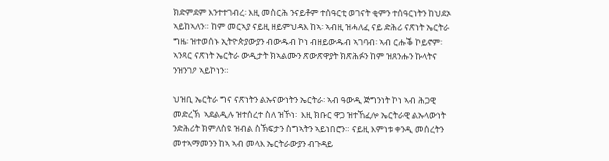ክድምደም እንተተገብረ፡ እዚ መስርሕ ንናይቶም ተሰዓርቲ ወገናት ቂምን ተሰዓርነትን ከህደኦ ኣይከኣለን። ከም መርኣያ ናይዚ ዘይምህዳእ ከኣ፡ ኣብዚ ዝሓለፈ ናይ ድሕሪ ናጽነት ኤርትራ ግዜ፡ ዝተወሰኑ ኢትዮጵያውያን ብውዱብ ኮነ ብዘይውዱብ ኣገባብ፡ ኣብ ርሑቕ ኮይኖም፡ ኣንጻር ናጽነት ኤርትራ ውዲታት ክኣልሙን ጽውጽዋያት ክጽሕፉን ከም ዝጸንሑን ኩላትና ንዝንገዖ ኣይኮነን።

ህዝቢ ኤርትራ ግና ናጽነትን ልኡናውነትን ኤርትራ፡ ኣብ ዓውዲ ጅግንነት ኮነ ኣብ ሕጋዊ መድረኽ  ኣደልዲሉ ዝተሰረተ ስለ ዝኾነ፡  እዚ ክቡር ዋጋ ዝተኸፈሎ ኤርትራዊ ልኡላውነት ንድሕሪት ክምለስዩ ዝብል ስኽፍታን ስግኣትን ኣይነበሮን። ናይዚ እምነቱ ቀንዲ መሰረትን መተኣማመንን ከኣ ኣብ መላእ ኤርትራውያን ብጉዳይ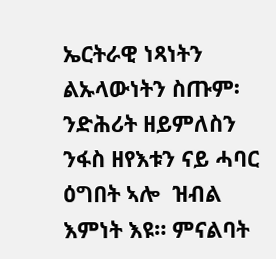ኤርትራዊ ነጻነትን ልኡላውነትን ስጡም፡ ንድሕሪት ዘይምለስን ንፋስ ዘየእቱን ናይ ሓባር ዕግበት ኣሎ  ዝብል እምነት እዩ። ምናልባት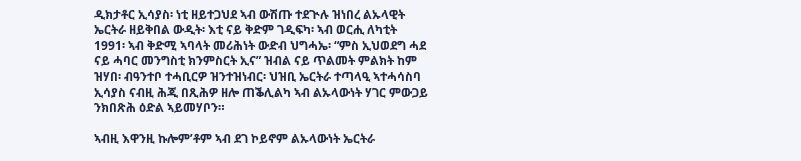ዲክታቶር ኢሳያስ፡ ነቲ ዘይተጋህደ ኣብ ውሽጡ ተደጒሉ ዝነበረ ልኡላዊት ኤርትራ ዘይቅበል ውዲት፡ እቲ ናይ ቅድም ገዲፍካ፡ ኣብ ወርሒ ለካቲት 1991፡ ኣብ ቅድሚ ኣባላት መሪሕነት ውድብ ህግሓኤ፡ “ምስ ኢህወደግ ሓደ ናይ ሓባር መንግስቲ ክንምስርት ኢና” ዝብል ናይ ጥልመት ምልክት ከም ዝሃበ፡ ብዓንተቦ ተሓቢርዎ ዝንተዝነብር፡ ህዝቢ ኤርትራ ተጣላዒ ኣተሓሳስባ ኢሳያስ ናብዚ ሕጂ በጺሕዎ ዘሎ ጠቕሊልካ ኣብ ልኡላውነት ሃገር ምውጋይ ንክበጽሕ ዕድል ኣይመሃቦን።

ኣብዚ እዋንዚ ኩሎም’ቶም ኣብ ደገ ኮይኖም ልኡላውነት ኤርትራ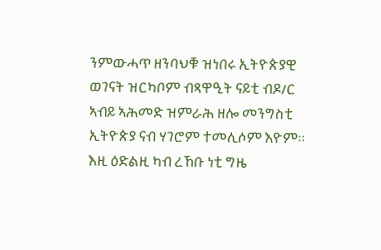ንምውሓጥ ዘንባህቑ ዝነበሩ ኢትዮጵያዊ ወገናት ዝርካቦም ብጻዋዒት ናይቲ ብዶ/ር ኣብይ ኣሕመድ ዝምራሕ ዘሎ መንግስቲ ኢትዮጵያ ናብ ሃገሮም ተመሊሶም እዮም። እዚ ዕድልዚ ካብ ረኸቡ ነቲ ግዜ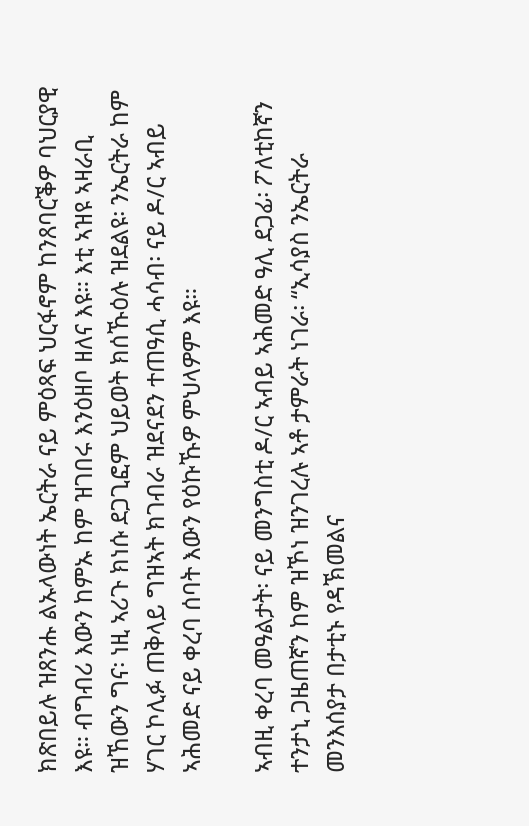ክጽበይሉ ዝጸንሑ ልኡላውነት ኤርትራ ናይ ምዕጻፍ ህርፋኖም ከንጸባርቕዎ ባህርያዊ እዩ። ብግብሪ እውን ከምኡ ከም ዝገበሩ እንዕዘቦ ዘለና እዩ። እቲ ኣዝዩ ኣዛራቢ ዝኸውን ግና፡ ነዚ ኣሪጉ ክነሱ ደጋጊፎም ህይወት ክሰኹዕሉ ዝደልዩ፡ ንኤርትራ ከም ሃገር ኮሊፉ ጠቅላይ ግዝኣት ክገብራ ዝደናደን ተጠዓሲ ሓሳብ፡ ናይ ዶ/ር ኣብይ ኣሕመድ ናይ ቀረባ ሰባት እውን የዕኩኹዎ ምህላዎም እዩ።

ኣብዚ ቀረባ መዓልታት፡ ናይ መንግስቲ ዶ/ር ኣብይ ኣሕመድ ዓሊ ደጋፊ፡ ፖለቲከኛን ተንታኒ ጋዜጠኛን ከም ዝኾነ ዝንገረሉ ኣቶ ታምራት ነገራ፡ “ኢሳያስ ንኤርትራ መንእሰያታ በታቲኑ የዳኽመልና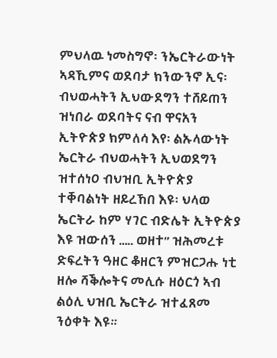ምህላዉ ነመስግኖ፡ ንኤርትራውነት ኣዳኺምና ወደባታ ክንውንኖ ኢና፡ ብህወሓትን ኢህውደግን ተሸይጠን ዝነበራ ወደባትና ናብ ዋናአን ኢትዮጵያ ክምለሳ እየ፡ ልኡላውነት ኤርትራ ብህወሓትን ኢህወደግን ዝተሰነዐ ብህዝቢ ኢትዮጵያ ተቐባልነት ዘይረኸበ እዩ፡ ህላወ ኤርትራ ከም ሃገር ብድሌት ኢትዮጵያ እዩ ዝውሰን ….. ወዘተ” ዝሕመረቱ ድፍረትን ዓዘር ቆዘርን ምዝርጋሑ ነቲ ዘሎ ሻቕሎትና መሊሱ ዘዕርጎ ኣብ ልዕሊ ህዝቢ ኤርትራ ዝተፈጸመ ንዕቀት እዩ።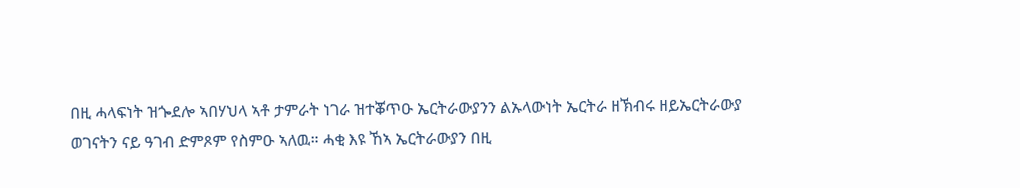በዚ ሓላፍነት ዝጐደሎ ኣበሃህላ ኣቶ ታምራት ነገራ ዝተቖጥዑ ኤርትራውያንን ልኡላውነት ኤርትራ ዘኽብሩ ዘይኤርትራውያ ወገናትን ናይ ዓገብ ድምጾም የስምዑ ኣለዉ። ሓቂ እዩ ኸኣ ኤርትራውያን በዚ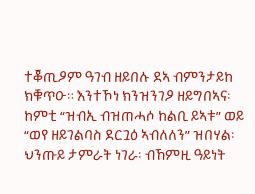ተቖጢዖም ዓገብ ዘይበሉ ደኣ ብምንታይከ ክቑጥዑ። እንተኾነ ክንዝንገዖ ዘይግበኣና፡ ከምቲ “ዝብኢ ብዝጠሓሶ ከልቢ ይኣቱ” ወይ “ወየ ዘይገልባስ ደርጓዕ ኣብለለን” ዝበሃል፡ ህንጡይ ታምራት ነገራ፡ ብኸምዚ ዓይነት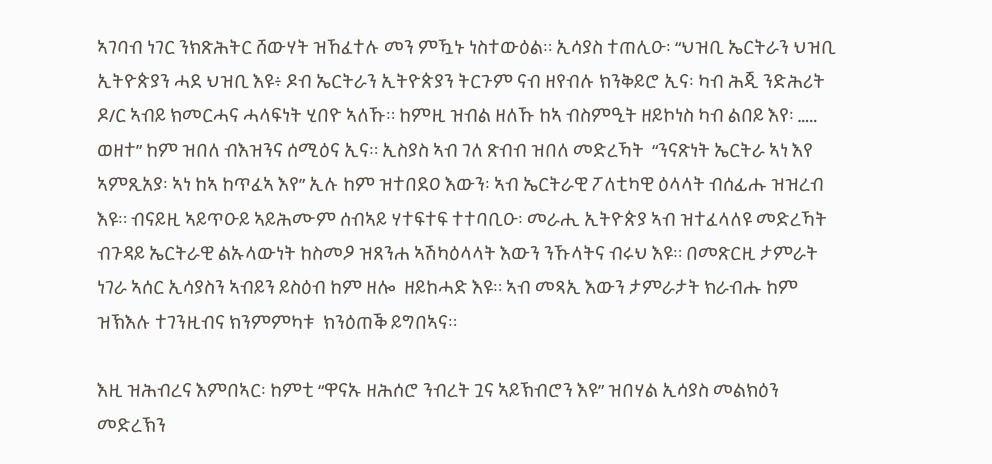ኣገባብ ነገር ንክጽሕትር ሸውሃት ዝኸፈተሉ መን ምዃኑ ነስተውዕል። ኢሳያስ ተጠሊዑ፡ “ህዝቢ ኤርትራን ህዝቢ ኢትዮጵያን ሓደ ህዝቢ እዩ፥ ዶብ ኤርትራን ኢትዮጵያን ትርጉም ናብ ዘየብሉ ክንቅይሮ ኢና፡ ካብ ሕጂ ንድሕሪት ዶ/ር ኣብይ ክመርሓና ሓላፍነት ሂበዮ ኣለኹ። ከምዚ ዝብል ዘለኹ ከኣ ብስምዒት ዘይኮነስ ካብ ልበይ እየ፡ ….. ወዘተ” ከም ዝበለ ብእዝንና ሰሚዕና ኢና። ኢስያስ ኣብ ገለ ጽብብ ዝበለ መድረኻት  “ንናጽነት ኤርትራ ኣነ እየ ኣምጺአያ፡ ኣነ ከኣ ከጥፈኣ እየ” ኢሉ ከም ዝተበደዐ እውን፡ ኣብ ኤርትራዊ ፖለቲካዊ ዕላላት ብሰፊሑ ዝዝረብ እዩ። ብናይዚ ኣይጥዑይ ኣይሕሙም ሰብኣይ ሃተፍተፍ ተተባቢዑ፡ መራሒ ኢትዮጵያ ኣብ ዝተፈላለዩ መድረኻት  ብጉዳይ ኤርትራዊ ልኡላውነት ከስመዖ ዝጸንሐ ኣሽካዕላላት እውን ንኹላትና ብሩህ እዩ። በመጽርዚ ታምራት ነገራ ኣሰር ኢሳያስን ኣብይን ይስዕብ ከም ዘሎ  ዘይከሓድ እዩ። ኣብ መጻኢ እውን ታምራታት ክራብሑ ከም ዝኽእሉ ተገንዚብና ክንምምካቱ  ክንዕጠቕ ይግበኣና።

እዚ ዝሕብረና እምበኣር፡ ከምቲ “ዋናኡ ዘሕሰሮ ንብረት ጓና ኣይኽብሮን እዩ” ዝበሃል ኢሳያስ መልክዕን መድረኽን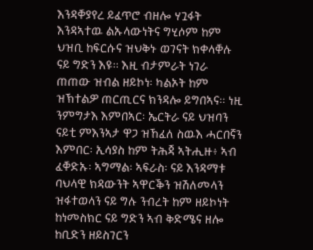እንዳቐያየረ ይፈጥሮ ብዘሎ ሃጓፋት እንዳኣተዉ ልኡላውነትና ግሂሶም ከም ህዝቢ ከፍርሱና ዝህቅኑ ወገናት ክቀላቐሉ ናይ ግድን እዩ። እዚ ብታምራት ነገራ ጠጠው ዝብል ዘይኮነ፡ ካልኦት ከም ዝኽተልዎ ጠርጢርና ክንዳሎ ይግበኣና። ነዚ ንምግታእ እምበኣር፡ ኤርትራ ናይ ህዝባን ናይቲ ምእንኣታ ዋጋ ዝኸፈለ ስዉእ ሓርበኛን እምበር፡ ኢሳያስ ከም ትሕጃ ኣትሒዙ፥ ኣብ ፈቐድኡ፡ ኣግማል፡ ኣፍራስ፡ ናይ እንዳማቱ ባህላዊ ክዳውንት ኣዋርቕን ዝሽለመላን ዝፋተወላን ናይ ግሉ ንብረት ከም ዘይኮነት ከነመስክር ናይ ግድን ኣብ ቅድሜና ዘሎ ከቢድን ዘይስገርን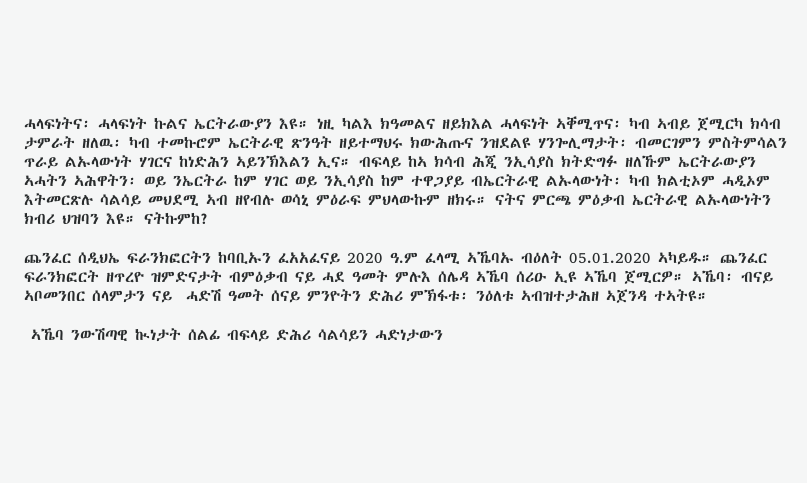ሓላፍነትና፡ ሓላፍነት ኩልና ኤርትራውያን እዩ። ነዚ ካልእ ክዓመልና ዘይክእል ሓላፍነት ኣቐሚጥና፡ ካብ ኣብይ ጀሚርካ ክሳብ ታምራት ዘለዉ፡ ካብ ተመኩሮም ኤርትራዊ ጽንዓት ዘይተማህሩ ክውሕጡና ንዝደልዩ ሃንጐሊማታት፡ ብመርገምን ምስትምሳልን ጥራይ ልኡላውነት ሃገርና ከነድሕን ኣይንኽእልን ኢና። ብፍላይ ከኣ ክሳብ ሕጂ ንኢሳያስ ክትድግፉ ዘለኹም ኤርትራውያን ኣሓትን ኣሕዋትን፡ ወይ ንኤርትራ ከም ሃገር ወይ ንኢሳያስ ከም ተዋጋያይ ብኤርትራዊ ልኡላውነት፡ ካብ ክልቲኦም ሓዲኦም እትመርጽሉ ሳልሳይ መህደሚ ኣብ ዘየብሉ ወሳኒ ምዕራፍ ምህላውኩም ዘክሩ። ናትና ምርጫ ምዕቃብ ኤርትራዊ ልኡላውነትን ክብሪ ህዝባን እዩ። ናትኩምከ?

ጨንፈር ሰዲህኤ ፍራንክፎርትን ከባቢኡን ፈአአፈናይ 2020 ዓ.ም ፈላሚ ኣኼባኡ ብዕለት 05.01.2020 ኣካይዱ። ጨንፈር ፍራንክፎርት ዘጥረዮ ዝምድናታት ብምዕቃብ ናይ ሓደ ዓመት ምሉእ ሰሌዳ ኣኼባ ሰሪዑ ኢዩ ኣኼባ ጀሚርዎ። ኣኼባ፡ ብናይ ኣቦመንበር ሰላምታን ናይ  ሓድሽ ዓመት ሰናይ ምንዮትን ድሕሪ ምኽፋቱ፡ ንዕለቱ ኣብዝተታሕዘ ኣጀንዳ ተኣትዩ።

 ኣኼባ ንውሽጣዊ ኲነታት ሰልፊ ብፍላይ ድሕሪ ሳልሳይን ሓድነታውን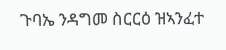ጉባኤ ንዳግመ ስርርዕ ዝኣንፈተ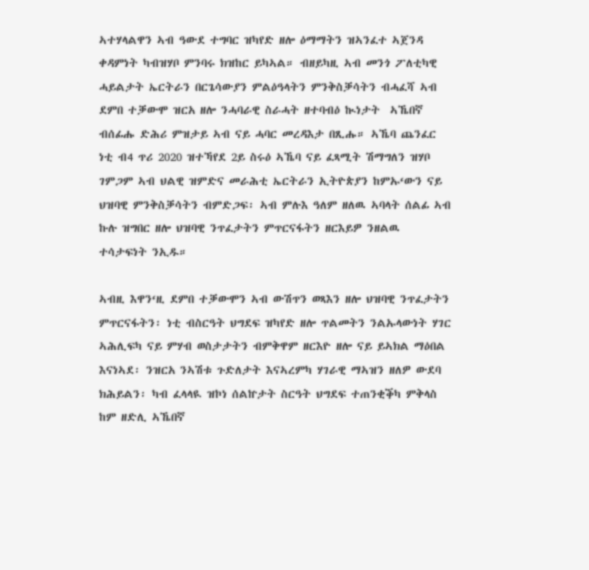ኣተሃላልዋን ኣብ ዓውደ ተግባር ዝካየድ ዘሎ ዕማማትን ዝኣንፈተ ኣጀንዳ ቀዳምነት ካብዝሃቦ ምንባሩ ክዝከር ይካኣል። ብዘይካዚ ኣብ መንጎ ፖለቲካዊ ሓይልታት ኤርትራን በርጌሳውያን ምልዕዓላትን ምንቅስቓሳትን ብሓፈሻ ኣብ ደምበ ተቓውሞ ዝርአ ዘሎ ንሓባራዊ ስራሓት ዘተባብዕ ኲነታት  ኣኼበኛ ብሰፊሑ ድሕሪ ምዝታይ ኣብ ናይ ሓባር መረዳእታ በጺሑ። ኣኼባ ጨንፈር ነቲ ብ4 ጥሪ 2020 ዝተኻየደ 2ይ ስሩዕ ኣኼባ ናይ ፈጻሚት ሽማግለን ዝሃቦ ገምጋም ኣብ ህልዊ ዝምድና መራሕቲ ኤርትራን ኢትዮጵያን ከምኡ‘ውን ናይ ህዝባዊ ምንቅስቓሳትን ብምድጋፍ፡ ኣብ ምሉእ ዓለም ዘለዉ ኣባላት ሰልፊ ኣብ ኩሉ ዝግበር ዘሎ ህዝባዊ ንጥፈታትን ምጥርናፋትን ዘርእይዎ ንዘልዉ ተሳታፍነት ንኢዱ።

ኣብዚ እዋን‘ዚ ደምበ ተቓውሞን ኣብ ውሽጥን ወጻእን ዘሎ ህዝባዊ ንጥፈታትን ምጥርናፋትን፡ ነቲ ብስርዓት ህግደፍ ዝካየድ ዘሎ ጥልመትን ንልኡላውነት ሃገር ኣሕሊፍካ ናይ ምሃብ ወስታታትን ብምቅዋም ዘርእዮ ዘሎ ናይ ይኣክል ማዕበል  እናነኣደ፡ ንዝርአ ንኣሽቱ ጉድለታት እናኣረምካ ሃገራዊ ማኣዝን ዘለዎ ውደባ ክሕይልን፡ ካብ ፈላላዪ ዝኮነ ሰልኵታት ስርዓት ህግደፍ ተጠንቂቕካ ምቅላስ ከም ዘድሊ ኣኼበኛ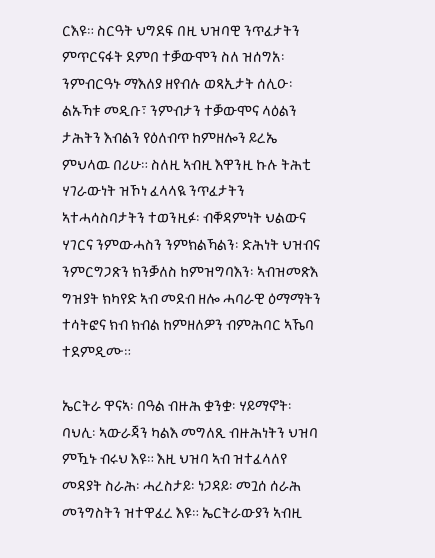ርእዩ። ስርዓት ህግደፍ በዚ ህዝባዊ ንጥፈታትን ምጥርናፋት ደምበ ተቓውሞን ስለ ዝሰግአ፡ ንምብርዓኑ ማእለያ ዘየብሉ ወጻኢታት ሰሊዑ፡ ልኡኻቱ መዲቡ፣ ንምብታን ተቓውሞና ላዕልን ታሕትን እብልን የዕለብጥ ከምዘሎን ይረኤ ምህላዉ በሪሁ። ስለዚ ኣብዚ እዋንዚ ኩሉ ትሕቲ ሃገራውነት ዝኾነ ፈላላዪ ንጥፈታትን ኣተሓሳስባታትን ተወንዚፉ፡ ብቐዳምነት ህልውና ሃገርና ንምውሓስን ንምክልኻልን፡ ድሕነት ህዝብና ንምርግጋጽን ክንቓለስ ከምዝግባእን፡ ኣብዝመጽእ ግዝያት ክካየድ ኣብ መደብ ዘሎ ሓባራዊ ዕማማትን ተሳትፎና ክብ ክብል ከምዘለዎን ብምሕባር ኣኼባ ተደምዲሙ።

ኤርትራ ዋናኣ፡ በዓል ብዙሕ ቋንቋ፡ ሃይማኖት፡ ባህሊ፡ ኣውራጃን ካልእ መግለጺ ብዙሕነትን ህዝባ ምዃኑ ብሩህ እዩ። እዚ ህዝባ ኣብ ዝተፈላለየ መዳያት ስራሕ፡ ሓረስታይ፡ ነጋዳይ፡ መጓሰ ሰራሕ መንግስትን ዝተዋፈረ እዩ። ኤርትራውያን ኣብዚ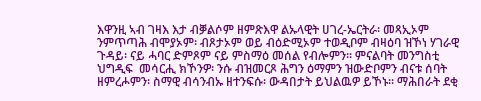እዋንዚ ኣብ ገዛእ እታ ብቓልሶም ዘምጽእዋ ልኡላዊት ሀገረ-ኤርትራ፡ መጻኢኦም ንምጥጣሕ ብሞያኦም፡ ብጾታኦም ወይ ብዕድሚኦም ተወዲቦም ብዛዕባ ዝኾነ ሃገራዊ ጉዳይ፡ ናይ ሓባር ድምጾም ናይ ምስማዕ መሰል የብሎምን። ምናልባት መንግስቲ ህግዲፍ  መሳርሒ ክኾንዎ፡ ንሱ ብዝመርጾ ሕግን ዕማምን ዝውድቦምን ብናቱ ሰባት ዘምረሖምን፡ ስማዊ ብሳንብኡ ዘተንፍሱ፡ ውዳበታት ይህልዉዎ ይኾኑ። ማሕበራት ደቂ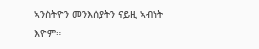ኣንስትዮን መንእሰያትን ናይዚ ኣብነት እዮም።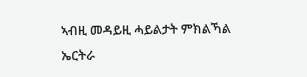ኣብዚ መዳይዚ ሓይልታት ምክልኻል ኤርትራ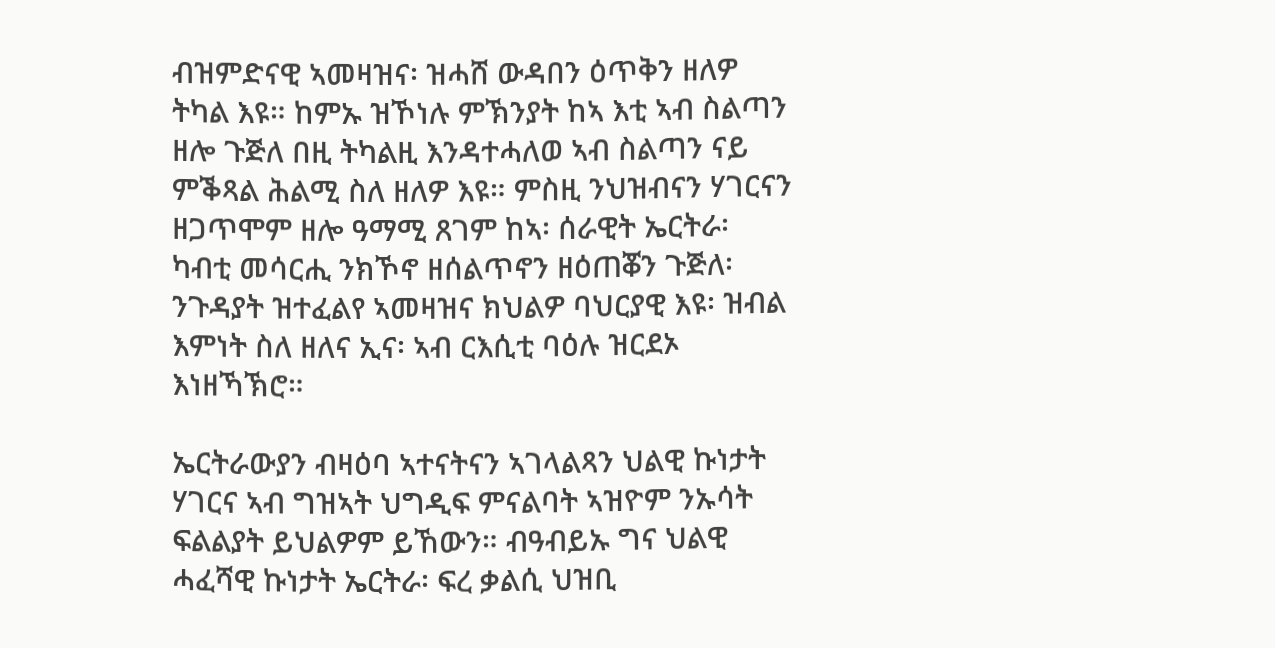ብዝምድናዊ ኣመዛዝና፡ ዝሓሸ ውዳበን ዕጥቅን ዘለዎ ትካል እዩ። ከምኡ ዝኾነሉ ምኽንያት ከኣ እቲ ኣብ ስልጣን ዘሎ ጉጅለ በዚ ትካልዚ እንዳተሓለወ ኣብ ስልጣን ናይ ምቕጻል ሕልሚ ስለ ዘለዎ እዩ። ምስዚ ንህዝብናን ሃገርናን ዘጋጥሞም ዘሎ ዓማሚ ጸገም ከኣ፡ ሰራዊት ኤርትራ፡ ካብቲ መሳርሒ ንክኾኖ ዘሰልጥኖን ዘዕጠቖን ጉጅለ፡ ንጉዳያት ዝተፈልየ ኣመዛዝና ክህልዎ ባህርያዊ እዩ፡ ዝብል እምነት ስለ ዘለና ኢና፡ ኣብ ርእሲቲ ባዕሉ ዝርደኦ እነዘኻኽሮ።

ኤርትራውያን ብዛዕባ ኣተናትናን ኣገላልጻን ህልዊ ኩነታት ሃገርና ኣብ ግዝኣት ህግዲፍ ምናልባት ኣዝዮም ንኡሳት ፍልልያት ይህልዎም ይኸውን። ብዓብይኡ ግና ህልዊ ሓፈሻዊ ኩነታት ኤርትራ፡ ፍረ ቃልሲ ህዝቢ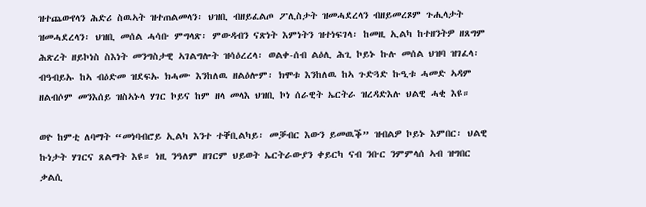ዝተጨውየላን ሕድሪ ስዉኣት ዝተጠልመላን፡ ህዝቢ ብዘይፈልጦ ፖሊስታት ዝመሓደረላን ብዘይመረጾም ጉሒላታት ዝመሓደረላን፡ ህዝቢ መሰል ሓሳቡ ምግላጽ፡ ምውዳብን ናጽነት እምነትን ዝተነፍገላ፡ ከመዚ ኢልካ ከተዘንትዎ ዘጸግም ሕጽረት ዘይኮነስ ስእነት መንግስታዊ ኣገልግሎት ዝሳዕረረላ፡ ወልቀ-ሰብ ልዕሊ ሕጊ ኮይኑ ኩሉ መሰል ህዝባ ዝገፈላ፡ ብዓብይኡ ከኣ ብዕድመ ዝደፍኡ ክሓሙ እንከለዉ ዘልዕሎም፡ ክሞቱ እንከለዉ ከኣ ጉድጓድ ኩዒቱ ሓመድ ኣዳም ዘልብሶም መንእሰይ ዝስኣኑላ ሃገር ኮይና ከም ዘላ መላእ ህዝቢ ኮነ ሰራዊት ኤርትራ ዝረዳድእሉ ህልዊ ሓቂ እዩ።

ወዮ ከምቲ ለባማት “መነባብሮይ ኢልካ እንተ ተቐቢልካይ፡ መቓብር እውን ይመዉቕ” ዝብልዎ ኮይኑ እምበር፡ ህልዊ ኩነታት ሃገርና ጸልማት እዩ። ነዚ ንዓለም ዘገርም ህይወት ኤርትራውያን ቀይርካ ናብ ንቡር ንምምላሰ ኣብ ዝግበር ቃልሲ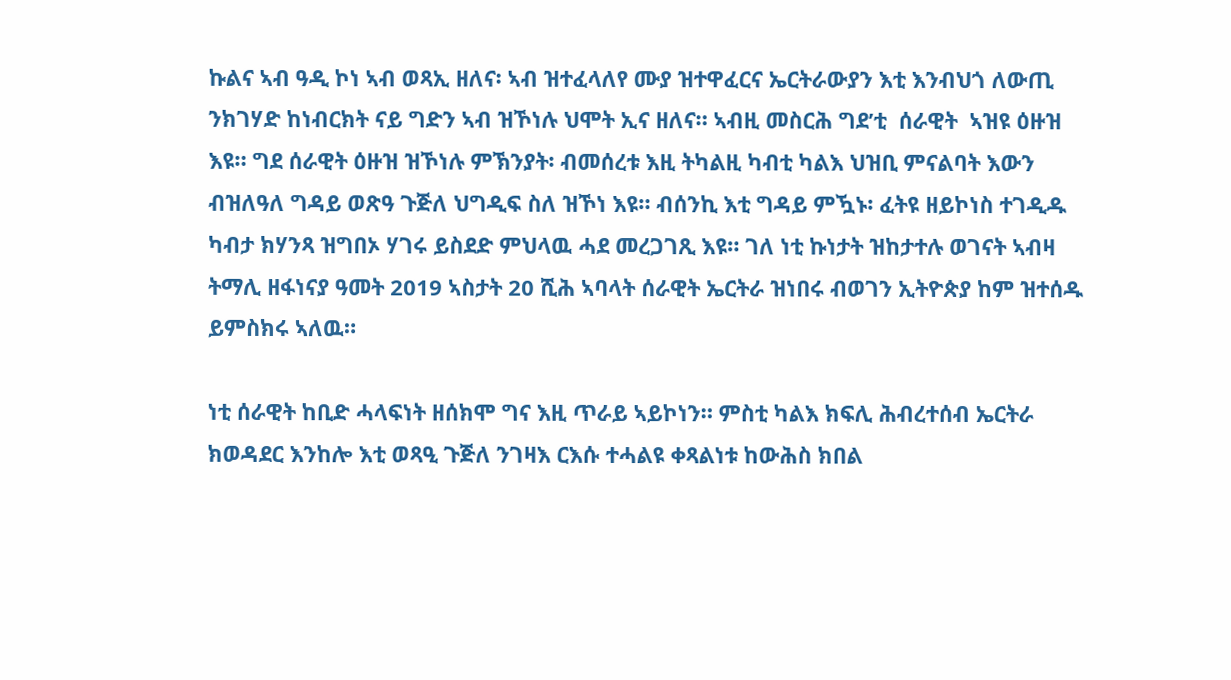ኩልና ኣብ ዓዲ ኮነ ኣብ ወጻኢ ዘለና፡ ኣብ ዝተፈላለየ ሙያ ዝተዋፈርና ኤርትራውያን እቲ እንብህጎ ለውጢ ንክገሃድ ከነብርክት ናይ ግድን ኣብ ዝኾነሉ ህሞት ኢና ዘለና። ኣብዚ መስርሕ ግደ’ቲ  ሰራዊት  ኣዝዩ ዕዙዝ እዩ። ግደ ሰራዊት ዕዙዝ ዝኾነሉ ምኽንያት፡ ብመሰረቱ እዚ ትካልዚ ካብቲ ካልእ ህዝቢ ምናልባት እውን ብዝለዓለ ግዳይ ወጽዓ ጉጅለ ህግዲፍ ስለ ዝኾነ እዩ። ብሰንኪ እቲ ግዳይ ምዃኑ፡ ፈትዩ ዘይኮነስ ተገዲዱ ካብታ ክሃንጻ ዝግበኦ ሃገሩ ይስደድ ምህላዉ ሓደ መረጋገጺ እዩ። ገለ ነቲ ኩነታት ዝከታተሉ ወገናት ኣብዛ ትማሊ ዘፋነናያ ዓመት 2019 ኣስታት 20 ሺሕ ኣባላት ሰራዊት ኤርትራ ዝነበሩ ብወገን ኢትዮጵያ ከም ዝተሰዱ ይምስክሩ ኣለዉ።

ነቲ ሰራዊት ከቢድ ሓላፍነት ዘሰክሞ ግና እዚ ጥራይ ኣይኮነን። ምስቲ ካልእ ክፍሊ ሕብረተሰብ ኤርትራ ክወዳደር እንከሎ እቲ ወጻዒ ጉጅለ ንገዛእ ርእሱ ተሓልዩ ቀጻልነቱ ከውሕስ ክበል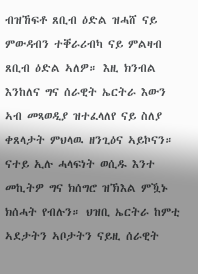ብዝኸፍቶ ጸቢብ ዕድል ዝሓሸ ናይ ምውዳብን ተቐራሪብካ ናይ ምልዛብ ጸቢብ ዕድል ኣለዎ። እዚ ክንብል እንከለና ግና ሰራዊት ኤርትራ እውን ኣብ መጻወዲያ ዝተፈላለየ ናይ ስለያ ቀጸላታት ምህላዉ ዘንጊዕና ኣይኮናን። ናተይ ኢሉ ሓላፍነት ወሲዱ እንተ መኪትዎ ግና ክሰግሮ ዝኽእል ምዃኑ ክሰሓት የብሉን። ህዝቢ ኤርትራ ከምቲ ኣደታትን ኣቦታትን ናይዚ ሰራዊት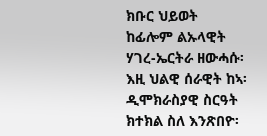ክቡር ህይወት ከፊሎም ልኡላዊት ሃገረ-ኤርትራ ዘውሓሱ፡ እዚ ህልዊ ሰራዊት ከኣ፡ ዲሞክራስያዊ ስርዓት ክተክል ስለ እንጽበዮ፡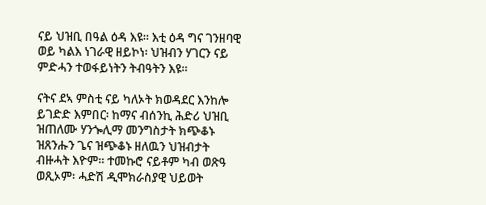ናይ ህዝቢ በዓል ዕዳ እዩ። እቲ ዕዳ ግና ገንዘባዊ ወይ ካልእ ነገራዊ ዘይኮነ፡ ህዝብን ሃገርን ናይ ምድሓን ተወፋይነትን ትብዓትን እዩ።

ናትና ደኣ ምስቲ ናይ ካለኦት ክወዳደር እንከሎ ይገድድ እምበር፡ ከማና ብሰንኪ ሕድሪ ህዝቢ ዝጠለሙ ሃንጐሊማ መንግስታት ክጭቆኑ ዝጸንሑን ጌና ዝጭቆኑ ዘለዉን ህዝብታት ብዙሓት እዮም። ተመኩሮ ናይቶም ካብ ወጽዓ ወጺኦም፡ ሓድሽ ዲሞክራስያዊ ህይወት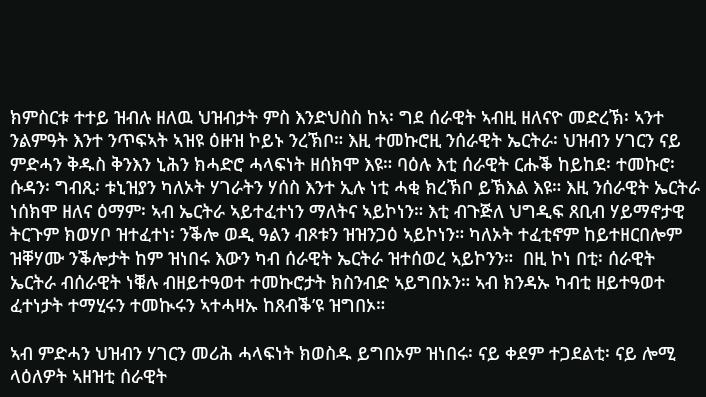ክምስርቱ ተተይ ዝብሉ ዘለዉ ህዝብታት ምስ እንድህስስ ከኣ፡ ግደ ሰራዊት ኣብዚ ዘለናዮ መድረኽ፡ ኣንተ ንልምዓት እንተ ንጥፍኣት ኣዝዩ ዕዙዝ ኮይኑ ንረኽቦ። እዚ ተመኩሮዚ ንሰራዊት ኤርትራ፡ ህዝብን ሃገርን ናይ ምድሓን ቅዱስ ቅንእን ኒሕን ክሓድሮ ሓላፍነት ዘሰክሞ እዩ። ባዕሉ እቲ ሰራዊት ርሑቕ ከይከደ፡ ተመኩሮ፡ ሱዳን፡ ግብጺ፡ ቱኒዝያን ካለኦት ሃገራትን ሃሰስ እንተ ኢሉ ነቲ ሓቂ ክረኽቦ ይኽእል እዩ። እዚ ንሰራዊት ኤርትራ ነሰክሞ ዘለና ዕማም፡ ኣብ ኤርትራ ኣይተፈተነን ማለትና ኣይኮነን። እቲ ብጉጅለ ህግዲፍ ጸቢብ ሃይማኖታዊ ትርጉም ክወሃቦ ዝተፈተነ፡ ንቕሎ ወዲ ዓልን ብጾቱን ዝዝንጋዕ ኣይኮነን። ካለኦት ተፈቲኖም ከይተዘርበሎም ዝቐሃሙ ንቕሎታት ከም ዝነበሩ እውን ካብ ሰራዊት ኤርትራ ዝተሰወረ ኣይኮንን።  በዚ ኮነ በቲ፡ ሰራዊት ኤርትራ ብሰራዊት ነቑሉ ብዘይተዓወተ ተመኩሮታት ክስንብድ ኣይግበኦን። ኣብ ክንዳኡ ካብቲ ዘይተዓወተ ፈተነታት ተማሂሩን ተመኲሩን ኣተሓዛኡ ከጸብቕ’ዩ ዝግበኦ።

ኣብ ምድሓን ህዝብን ሃገርን መሪሕ ሓላፍነት ክወስዱ ይግበኦም ዝነበሩ፡ ናይ ቀደም ተጋደልቲ፡ ናይ ሎሚ ላዕለዎት ኣዘዝቲ ሰራዊት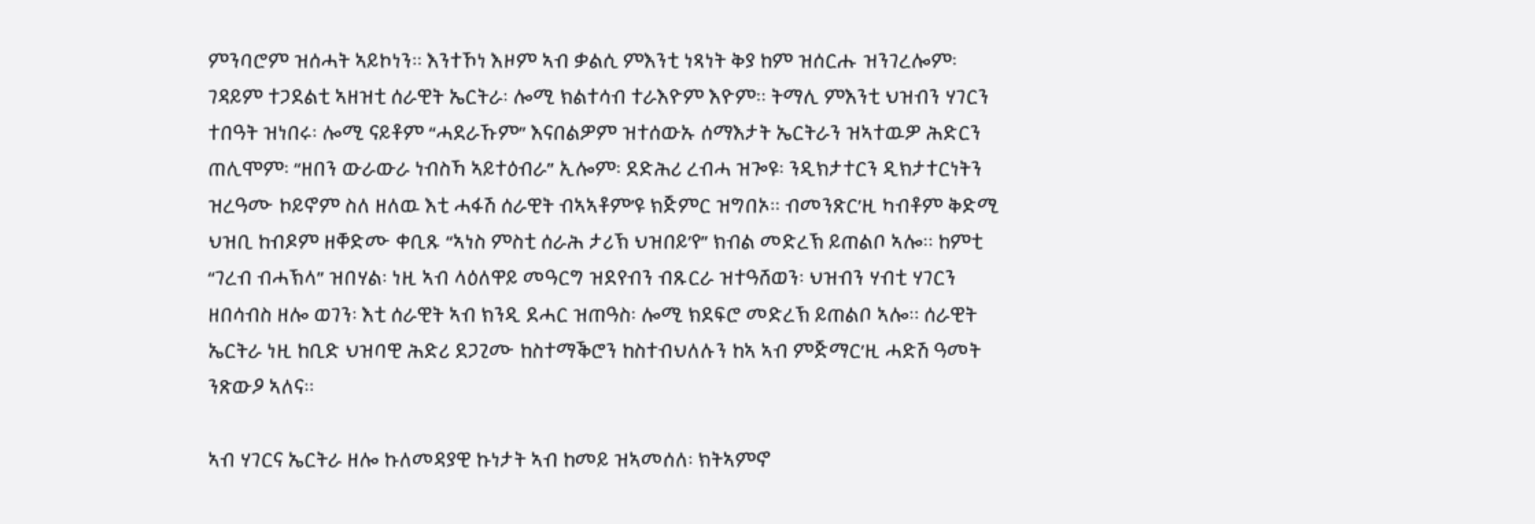ምንባሮም ዝሰሓት ኣይኮነን። እንተኾነ እዞም ኣብ ቃልሲ ምእንቲ ነጻነት ቅያ ከም ዝሰርሑ ዝንገረሎም፡ ገዳይም ተጋደልቲ ኣዘዝቲ ሰራዊት ኤርትራ፡ ሎሚ ክልተሳብ ተራእዮም እዮም። ትማሊ ምእንቲ ህዝብን ሃገርን ተበዓት ዝነበሩ፡ ሎሚ ናይቶም “ሓደራኹም” እናበልዎም ዝተሰውኡ ሰማእታት ኤርትራን ዝኣተዉዎ ሕድርን ጠሊሞም፡ “ዘበን ውራውራ ነብስኻ ኣይተዕብራ” ኢሎም፡ ደድሕሪ ረብሓ ዝጐዩ፡ ንዲክታተርን ዲክታተርነትን ዝረዓሙ ኮይኖም ስለ ዘለዉ እቲ ሓፋሽ ሰራዊት ብኣኣቶም’ዩ ክጅምር ዝግበኦ። ብመንጽር’ዚ ካብቶም ቅድሚ ህዝቢ ከብዶም ዘቐድሙ ቀቢጹ “ኣነስ ምስቲ ሰራሕ ታሪኽ ህዝበይ’የ” ክብል መድረኽ ይጠልቦ ኣሎ። ከምቲ “ገረብ ብሓኽላ” ዝበሃል፡ ነዚ ኣብ ላዕለዋይ መዓርግ ዝደየብን ብጹርራ ዝተዓሸወን፡ ህዝብን ሃብቲ ሃገርን ዘበሳብስ ዘሎ ወገን፡ እቲ ሰራዊት ኣብ ክንዲ ደሓር ዝጠዓስ፡ ሎሚ ክደፍሮ መድረኽ ይጠልቦ ኣሎ። ሰራዊት ኤርትራ ነዚ ከቢድ ህዝባዊ ሕድሪ ደጋጊሙ ከስተማቕሮን ከስተብህለሉን ከኣ ኣብ ምጅማር’ዚ ሓድሽ ዓመት ንጽውዖ ኣለና።

ኣብ ሃገርና ኤርትራ ዘሎ ኩለመዳያዊ ኩነታት ኣብ ከመይ ዝኣመሰለ፡ ክትኣምኖ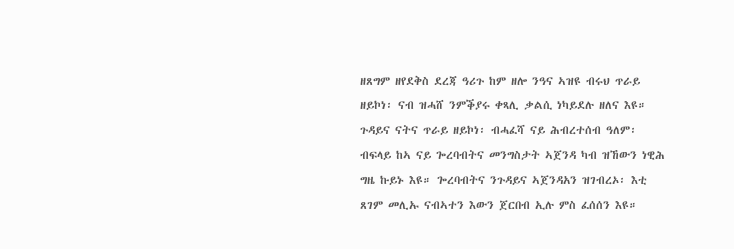ዘጸግም ዘየደቅስ ደረጃ ዓሪጉ ከም ዘሎ ንዓና ኣዝዩ ብሩህ ጥራይ ዘይኮነ፡ ናብ ዝሓሸ ንምቕያሩ ቀጻሊ ቃልሲ ነካይደሉ ዘለና እዩ። ጉዳይና ናትና ጥራይ ዘይኮነ፡ ብሓፈሻ ናይ ሕብረተሰብ ዓለም፡ ብፍላይ ከኣ ናይ ጐረባብትና መንግስታት ኣጀንዳ ካብ ዝኸውን ነዊሕ ግዜ ኩይኑ እዩ። ጐረባብትና ንጉዳይና ኣጀንዳአን ዝገብረኦ፡ እቲ ጸገም መሊኡ ናብኣተን እውን ጀርበብ ኢሉ ምስ ፈሰሰን እዩ።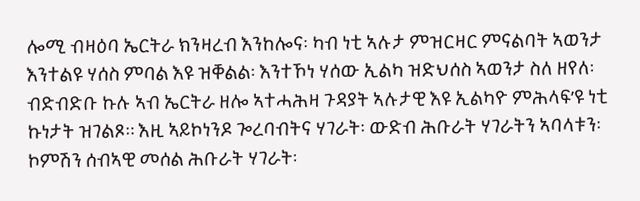ሎሚ ብዛዕባ ኤርትራ ክንዛረብ እንከሎና፡ ካብ ነቲ ኣሉታ ምዝርዛር ምናልባት ኣወንታ እንተልዩ ሃሰስ ምባል እዩ ዝቐልል፡ እንተኾነ ሃሰው ኢልካ ዝድህሰስ ኣወንታ ስለ ዘየለ፡ ብድብድቡ ኩሉ ኣብ ኤርትራ ዘሎ ኣተሓሕዛ ጉዳያት ኣሉታዊ እዩ ኢልካዮ ምሕላፍ’ዩ ነቲ ኩነታት ዝገልጾ። እዚ ኣይኮነንዶ ጐረባብትና ሃገራት፡ ውድብ ሕቡራት ሃገራትን ኣባላቱን፡ ኮምሽን ሰብኣዊ መሰል ሕቡራት ሃገራት፡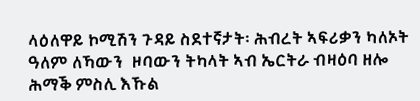ላዕለዋይ ኮሚሽን ጉዳይ ስደተኛታት፡ ሕብረት ኣፍሪቃን ካለኦት ዓለም ለኻውን  ዞባውን ትካላት ኣብ ኤርትራ ብዛዕባ ዘሎ ሕማቕ ምስሊ እኹል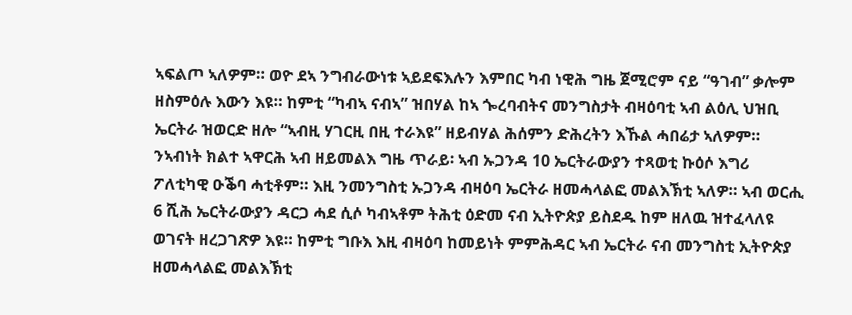ኣፍልጦ ኣለዎም። ወዮ ደኣ ንግብራውነቱ ኣይደፍእሉን እምበር ካብ ነዊሕ ግዜ ጀሚሮም ናይ “ዓገብ” ቃሎም ዘስምዕሉ እውን እዩ። ከምቲ “ካብኣ ናብኣ” ዝበሃል ከኣ ጐረባብትና መንግስታት ብዛዕባቲ ኣብ ልዕሊ ህዝቢ ኤርትራ ዝወርድ ዘሎ “ኣብዚ ሃገርዚ በዚ ተራእዩ” ዘይብሃል ሕሰምን ድሕረትን እኹል ሓበሬታ ኣለዎም። ንኣብነት ክልተ ኣዋርሕ ኣብ ዘይመልእ ግዜ ጥራይ፡ ኣብ ኡጋንዳ 10 ኤርትራውያን ተጻወቲ ኩዕሶ እግሪ ፖለቲካዊ ዑቕባ ሓቲቶም። እዚ ንመንግስቲ ኡጋንዳ ብዛዕባ ኤርትራ ዘመሓላልፎ መልእኽቲ ኣለዎ። ኣብ ወርሒ 6 ሺሕ ኤርትራውያን ዳርጋ ሓደ ሲሶ ካብኣቶም ትሕቲ ዕድመ ናብ ኢትዮጵያ ይስደዱ ከም ዘለዉ ዝተፈላለዩ ወገናት ዘረጋገጽዎ እዩ። ከምቲ ግቡእ እዚ ብዛዕባ ከመይነት ምምሕዳር ኣብ ኤርትራ ናብ መንግስቲ ኢትዮጵያ ዘመሓላልፎ መልእኽቲ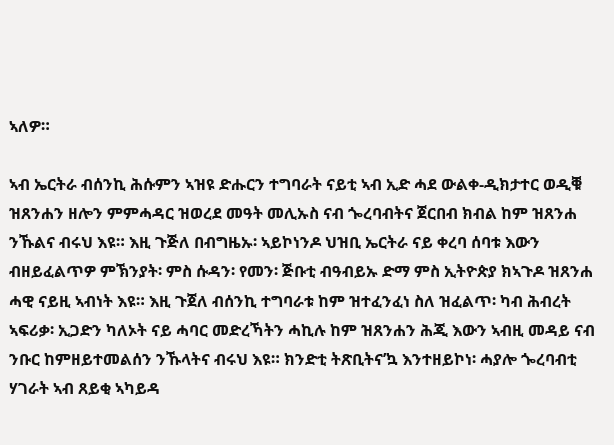ኣለዎ።

ኣብ ኤርትራ ብሰንኪ ሕሱምን ኣዝዩ ድሑርን ተግባራት ናይቲ ኣብ ኢድ ሓደ ውልቀ-ዲክታተር ወዲቑ ዝጸንሐን ዘሎን ምምሓዳር ዝወረደ መዓት መሊኡስ ናብ ጐረባብትና ጀርበብ ክብል ከም ዝጸንሐ ንኹልና ብሩህ እዩ። እዚ ጉጅለ በብግዜኡ፡ ኣይኮነንዶ ህዝቢ ኤርትራ ናይ ቀረባ ሰባቱ እውን ብዘይፈልጥዎ ምኽንያት፡ ምስ ሱዳን፡ የመን፡ ጅቡቲ ብዓብይኡ ድማ ምስ ኢትዮጵያ ክኣጉዶ ዝጸንሐ ሓዊ ናይዚ ኣብነት እዩ። እዚ ጉጀለ ብሰንኪ ተግባራቱ ከም ዝተፈንፈነ ስለ ዝፈልጥ፡ ካብ ሕብረት ኣፍሪቃ፡ ኢጋድን ካለኦት ናይ ሓባር መድረኻትን ሓኪሉ ከም ዝጸንሐን ሕጂ እውን ኣብዚ መዳይ ናብ ንቡር ከምዘይተመልሰን ንኹላትና ብሩህ እዩ። ክንድቲ ትጽቢትና’ኳ እንተዘይኮነ፡ ሓያሎ ጐረባብቲ ሃገራት ኣብ ጸይቂ ኣካይዳ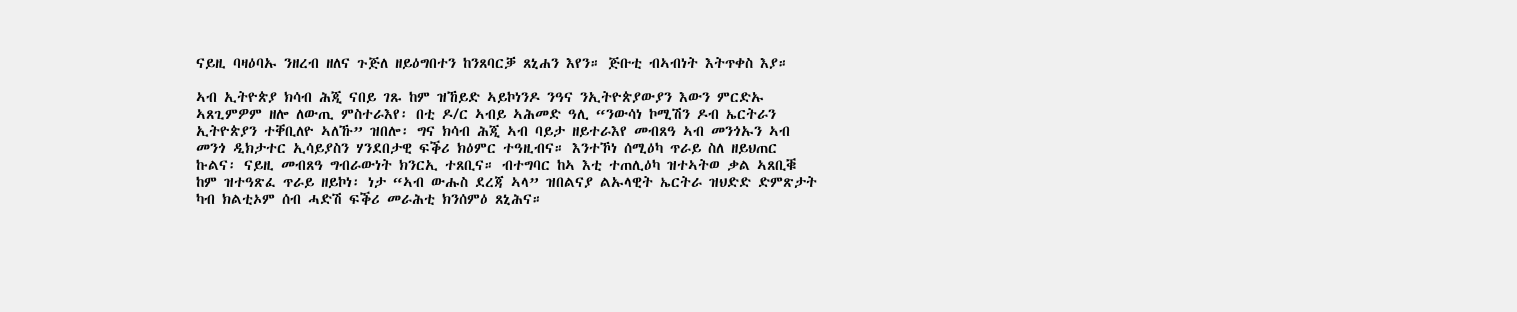ናይዚ ባዛዕባኡ ንዘረብ ዘለና ጉጅለ ዘይዕግበተን ከንጸባርቓ ጸኒሐን እየን። ጅቡቲ ብኣብነት እትጥቀስ እያ።

ኣብ ኢትዮጵያ ክሳብ ሕጂ ናበይ ገጹ ከም ዝኸይድ ኣይኮነንዶ ንዓና ንኢትዮጵያውያን እውን ምርድኡ ኣጸጊምዎም ዘሎ ለውጢ ምስተራእየ፡ በቲ ዶ/ር ኣብይ ኣሕመድ ዓሊ “ንውሳነ ኮሚሽን ዶብ ኤርትራን ኢትዮጵያን ተቐቢለዮ ኣለኹ” ዝበሎ፡ ግና ክሳብ ሕጂ ኣብ ባይታ ዘይተራእየ መብጸዓ ኣብ መንጎኡን ኣብ መንጎ ዲክታተር ኢሳይያስን ሃንደበታዊ ፍቕሪ ክዕምር ተዓዚብና። እንተኾነ ሰሚዕካ ጥራይ ስለ ዘይህጠር ኩልና፡ ናይዚ መብጸዓ ግብራውነት ክንርኢ ተጸቢና። ብተግባር ከኣ እቲ ተጠሊዕካ ዝተኣትወ ቃል ኣጸቢቑ ከም ዝተዓጽፈ ጥራይ ዘይኮነ፡ ነታ “ኣብ ውሑስ ደረጃ ኣላ” ዝበልናያ ልኡላዊት ኤርትራ ዝህድድ ድምጽታት ካብ ክልቲኦም ሰብ ሓድሽ ፍቕሪ መራሕቲ ክንሰምዕ ጸኒሕና።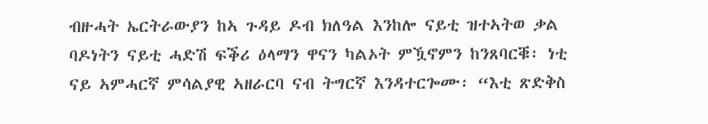ብዙሓት ኤርትራውያን ከኣ ጉዳይ ዶብ ክለዓል እንከሎ ናይቲ ዝተኣትወ ቃል ባዶነትን ናይቲ ሓድሽ ፍቕሪ ዕላማን ዋናን ካልኦት ምዃኖምን ከንጸባርቑ፡ ነቲ ናይ ኣምሓርኛ ምሳልያዊ ኣዘራርባ ናብ ትግርኛ እንዳተርጐሙ፡ “እቲ ጽድቅስ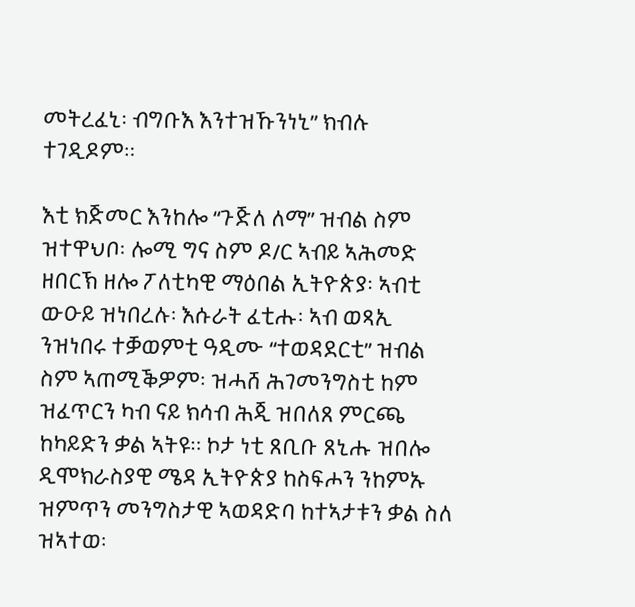መትረፈኒ፡ ብግቡእ እንተዝኹንነኒ” ክብሉ ተገዲዶም።

እቲ ክጅመር እንከሎ “ጉጅለ ለማ” ዝብል ስም ዝተዋህቦ፡ ሎሚ ግና ስም ዶ/ር ኣብይ ኣሕመድ  ዘበርኽ ዘሎ ፖለቲካዊ ማዕበል ኢትዮጵያ፡ ኣብቲ ውዑይ ዝነበረሉ፡ እሱራት ፈቲሑ፡ ኣብ ወጻኢ ንዝነበሩ ተቓወምቲ ዓዲሙ “ተወዳደርቲ” ዝብል ስም ኣጠሚቕዎም፡ ዝሓሸ ሕገመንግስቲ ከም ዝፈጥርን ካብ ናይ ክሳብ ሕጂ ዝበለጸ ምርጫ ከካይድን ቃል ኣትዩ። ኮታ ነቲ ጸቢቡ ጸኒሑ ዝበሎ ዲሞክራስያዊ ሜዳ ኢትዮጵያ ከስፍሖን ንከምኡ ዝምጥን መንግስታዊ ኣወዳድባ ከተኣታቱን ቃል ስለ ዝኣተወ፡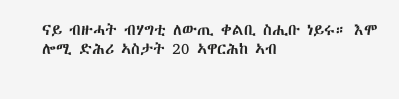ናይ ብዙሓት ብሃግቲ ለውጢ ቀልቢ ስሒቡ ነይሩ። እሞ ሎሚ ድሕሪ ኣስታት 20 ኣዋርሕከ ኣብ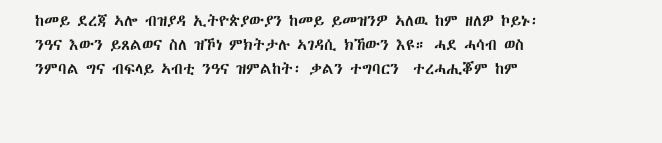ከመይ ደረጃ ኣሎ ብዝያዳ ኢትዮጵያውያን ከመይ ይመዝንዎ ኣለዉ ከም ዘለዎ ኮይኑ፡ ንዓና እውን ይጸልወና ስለ ዝኾነ ምክትታሉ ኣገዳሲ ክኸውን እዩ። ሓደ ሓሳብ ወስ ንምባል ግና ብፍላይ ኣብቲ ንዓና ዝምልከት፡ ቃልን ተግባርን  ተረሓሒቖም ከም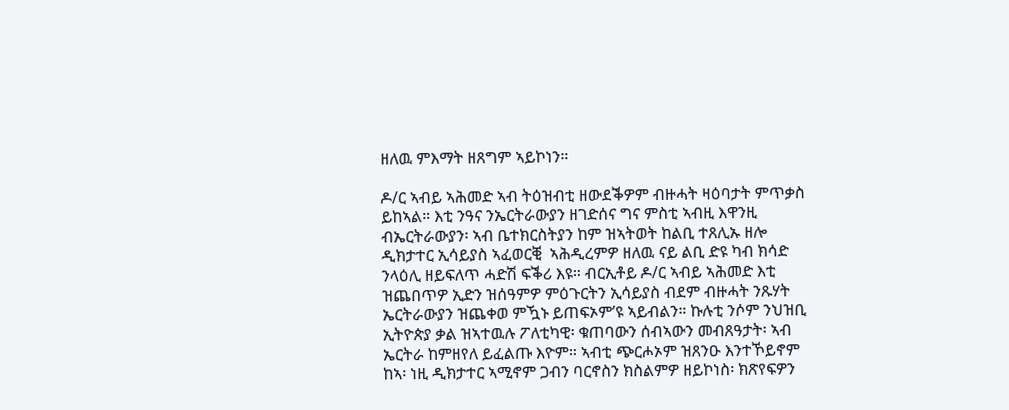ዘለዉ ምእማት ዘጸግም ኣይኮነን።

ዶ/ር ኣብይ ኣሕመድ ኣብ ትዕዝብቲ ዘውደቕዎም ብዙሓት ዛዕባታት ምጥቃስ ይከኣል። እቲ ንዓና ንኤርትራውያን ዘገድሰና ግና ምስቲ ኣብዚ እዋንዚ ብኤርትራውያን፡ ኣብ ቤተክርስትያን ከም ዝኣትወት ከልቢ ተጸሊኡ ዘሎ ዲክታተር ኢሳይያስ ኣፈወርቒ  ኣሕዲረምዎ ዘለዉ ናይ ልቢ ድዩ ካብ ክሳድ ንላዕሊ ዘይፍለጥ ሓድሽ ፍቕሪ እዩ። ብርኢቶይ ዶ/ር ኣብይ ኣሕመድ እቲ ዝጨበጥዎ ኢድን ዝሰዓምዎ ምዕጉርትን ኢሳይያስ ብደም ብዙሓት ንጹሃት ኤርትራውያን ዝጨቀወ ምዃኑ ይጠፍኦም’ዩ ኣይብልን። ኩሉቲ ንሶም ንህዝቢ ኢትዮጵያ ቃል ዝኣተዉሉ ፖለቲካዊ፡ ቁጠባውን ሰብኣውን መብጸዓታት፡ ኣብ ኤርትራ ከምዘየለ ይፈልጡ እዮም። ኣብቲ ጭርሖኦም ዝጸንዑ እንተኾይኖም ከኣ፡ ነዚ ዲክታተር ኣሚኖም ጋብን ባርኖስን ክስልምዎ ዘይኮነስ፡ ክጽየፍዎን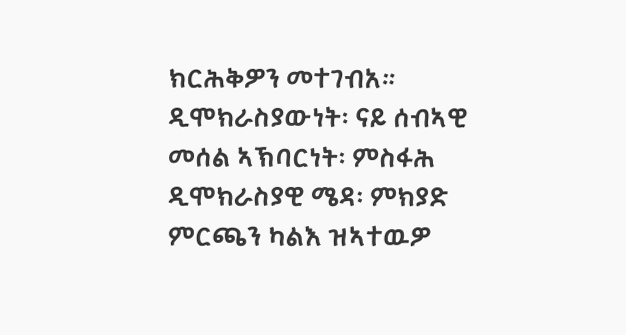ክርሕቅዎን መተገብአ። ዲሞክራስያውነት፡ ናይ ሰብኣዊ መሰል ኣኽባርነት፡ ምስፋሕ ዲሞክራስያዊ ሜዳ፡ ምክያድ ምርጫን ካልእ ዝኣተዉዎ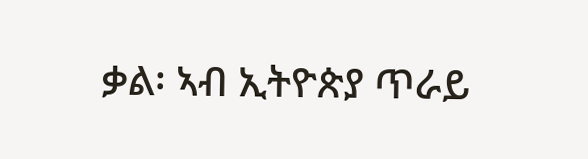ቃል፡ ኣብ ኢትዮጵያ ጥራይ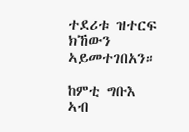ተደሪቱ ዝተርፍ ክኸውን ኣይመተገበአን።

ከምቲ ግቡእ ኣብ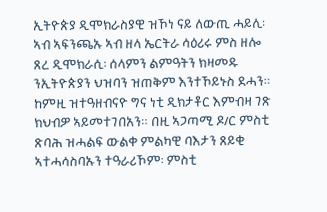ኢትዮጵያ ዲሞክራስያዊ ዝኾነ ናይ ለውጢ ሓይሊ፡ ኣብ ኣፍንጫኡ ኣብ ዘላ ኤርትራ ሳዕሪሩ ምስ ዘሎ ጸረ ዲሞክራሲ፡ ሰላምን ልምዓትን ክዛመዱ ንኢትዮጵያን ህዝባን ዝጠቅም እንተኾይኑስ ደሓን። ከምዚ ዝተዓዘብናዮ ግና ነቲ ዲክታቶር እምብዛ ገጽ ክህብዎ ኣይመተገበአን። በዚ ኣጋጣሚ ዶ/ር ምስቲ ጽባሕ ዝሓልፍ ውልቀ ምልካዊ ባእታን ጸይቂ ኣተሓሳስባኡን ተዓራሪኾም፡ ምስቲ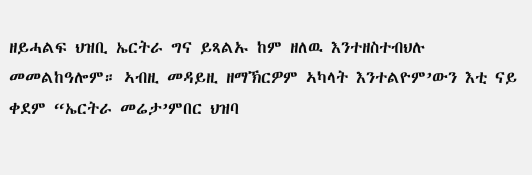ዘይሓልፍ ህዝቢ ኤርትራ ግና ይጻልኡ ከም ዘለዉ እንተዘስተብህሉ መመልከዓሎም። ኣብዚ መዳይዚ ዘማኽርዎም ኣካላት እንተልዮም’ውን እቲ ናይ ቀደም “ኤርትራ መሬታ’ምበር ህዝባ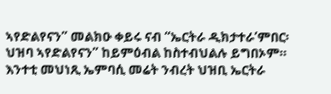ኣየድልየናን” መልክዑ ቀይሩ ናብ “ኤርትራ ዲክታተራ’ምበር፡ ህዝባ ኣየድልየናን” ከይምዕብል ከስተብህልሉ ይግበኦም። እንተቲ መህነጺ ኤምባሲ መሬት ንብረት ህዝቢ ኤርትራ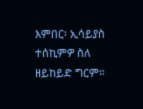እምበር፡ ኢሳይያስ ተሰኪምዎ ስለ ዘይከይድ ግርም።